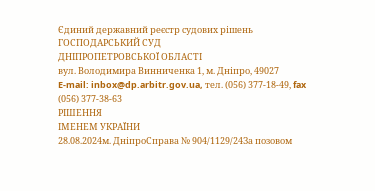Єдиний державний реєстр судових рішень
ГОСПОДАРСЬКИЙ СУД
ДНІПРОПЕТРОВСЬКОЇ ОБЛАСТІ
вул. Володимира Винниченка 1, м. Дніпро, 49027
E-mail: inbox@dp.arbitr.gov.ua, тел. (056) 377-18-49, fax (056) 377-38-63
РІШЕННЯ
ІМЕНЕМ УКРАЇНИ
28.08.2024м. ДніпроСправа № 904/1129/24За позовом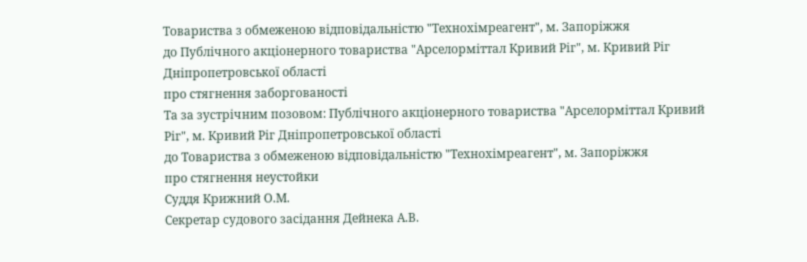Товариства з обмеженою відповідальністю "Технохімреагент", м. Запоріжжя
до Публічного акціонерного товариства "Арселорміттал Кривий Ріг", м. Кривий Ріг Дніпропетровської області
про стягнення заборгованості
Та за зустрічним позовом: Публічного акціонерного товариства "Арселорміттал Кривий Ріг", м. Кривий Ріг Дніпропетровської області
до Товариства з обмеженою відповідальністю "Технохімреагент", м. Запоріжжя
про стягнення неустойки
Суддя Крижний О.М.
Секретар судового засідання Дейнека А.В.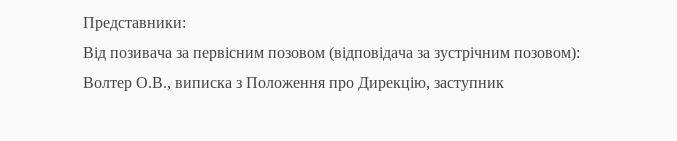Представники:
Від позивача за первісним позовом (відповідача за зустрічним позовом): Волтер О.В., виписка з Положення про Дирекцію, заступник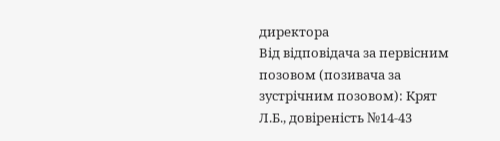директора
Від відповідача за первісним позовом (позивача за зустрічним позовом): Крят Л.Б., довіреність №14-43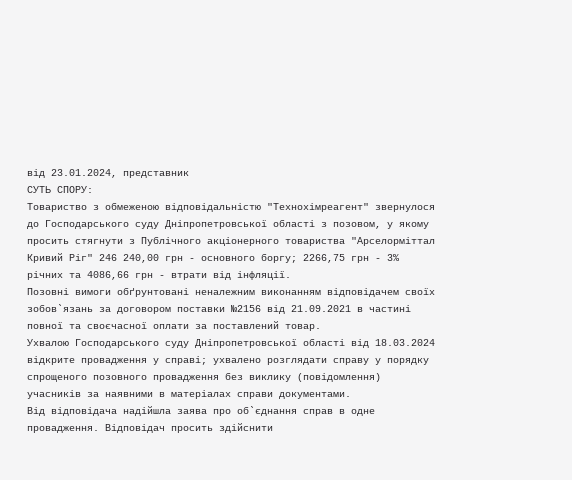від 23.01.2024, представник
СУТЬ СПОРУ:
Товариство з обмеженою відповідальністю "Технохімреагент" звернулося до Господарського суду Дніпропетровської області з позовом, у якому просить стягнути з Публічного акціонерного товариства "Арселорміттал Кривий Ріг" 246 240,00 грн - основного боргу; 2266,75 грн - 3% річних та 4086,66 грн - втрати від інфляції.
Позовні вимоги обґрунтовані неналежним виконанням відповідачем своїх зобов`язань за договором поставки №2156 від 21.09.2021 в частині повної та своєчасної оплати за поставлений товар.
Ухвалою Господарського суду Дніпропетровської області від 18.03.2024 відкрите провадження у справі; ухвалено розглядати справу у порядку спрощеного позовного провадження без виклику (повідомлення) учасників за наявними в матеріалах справи документами.
Від відповідача надійшла заява про об`єднання справ в одне провадження. Відповідач просить здійснити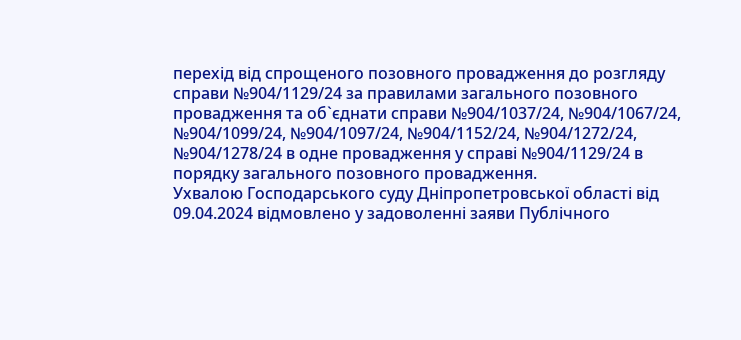перехід від спрощеного позовного провадження до розгляду справи №904/1129/24 за правилами загального позовного провадження та об`єднати справи №904/1037/24, №904/1067/24, №904/1099/24, №904/1097/24, №904/1152/24, №904/1272/24, №904/1278/24 в одне провадження у справі №904/1129/24 в порядку загального позовного провадження.
Ухвалою Господарського суду Дніпропетровської області від 09.04.2024 відмовлено у задоволенні заяви Публічного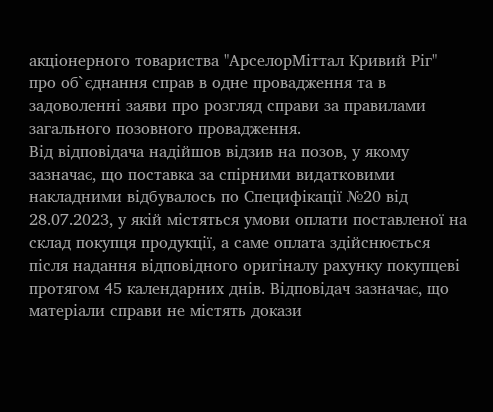акціонерного товариства "АрселорМіттал Кривий Ріг" про об`єднання справ в одне провадження та в задоволенні заяви про розгляд справи за правилами загального позовного провадження.
Від відповідача надійшов відзив на позов, у якому зазначає, що поставка за спірними видатковими накладними відбувалось по Специфікації №20 від 28.07.2023, у якій містяться умови оплати поставленої на склад покупця продукції, а саме оплата здійснюється після надання відповідного оригіналу рахунку покупцеві протягом 45 календарних днів. Відповідач зазначає, що матеріали справи не містять докази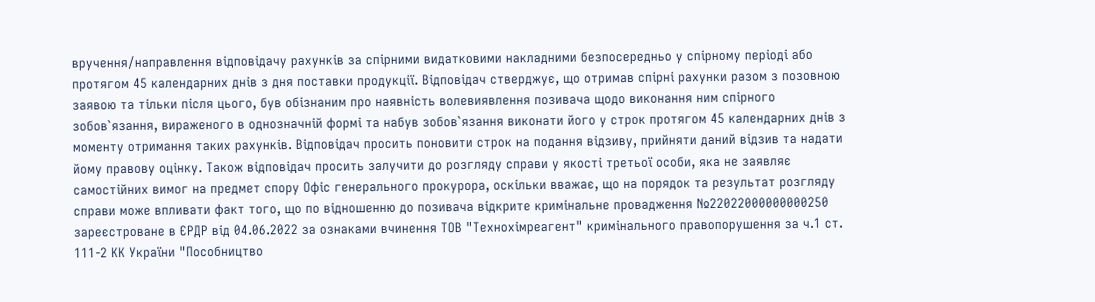вручення/направлення відповідачу рахунків за спірними видатковими накладними безпосередньо у спірному періоді або протягом 45 календарних днів з дня поставки продукції. Відповідач стверджує, що отримав спірні рахунки разом з позовною заявою та тільки після цього, був обізнаним про наявність волевиявлення позивача щодо виконання ним спірного зобов`язання, вираженого в однозначній формі та набув зобов`язання виконати його у строк протягом 45 календарних днів з моменту отримання таких рахунків. Відповідач просить поновити строк на подання відзиву, прийняти даний відзив та надати йому правову оцінку. Також відповідач просить залучити до розгляду справи у якості третьої особи, яка не заявляє самостійних вимог на предмет спору Офіс генерального прокурора, оскільки вважає, що на порядок та результат розгляду справи може впливати факт того, що по відношенню до позивача відкрите кримінальне провадження №22022000000000250 зареєстроване в ЄРДР від 04.06.2022 за ознаками вчинення ТОВ "Технохімреагент" кримінального правопорушення за ч.1 ст. 111-2 КК України "Пособництво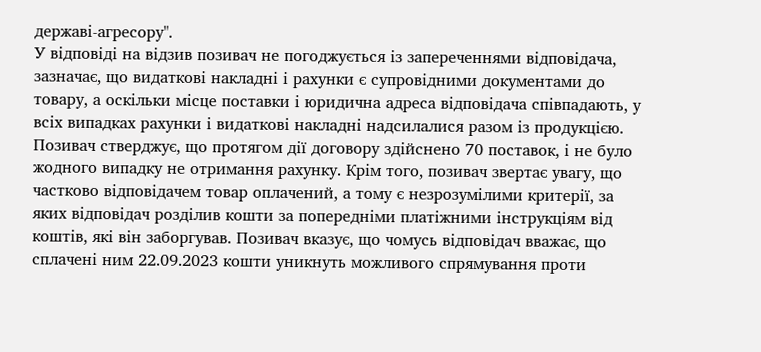державі-агресору".
У відповіді на відзив позивач не погоджується із запереченнями відповідача, зазначає, що видаткові накладні і рахунки є супровідними документами до товару, а оскільки місце поставки і юридична адреса відповідача співпадають, у всіх випадках рахунки і видаткові накладні надсилалися разом із продукцією. Позивач стверджує, що протягом дії договору здійснено 70 поставок, і не було жодного випадку не отримання рахунку. Крім того, позивач звертає увагу, що частково відповідачем товар оплачений, а тому є незрозумілими критерії, за яких відповідач розділив кошти за попередніми платіжними інструкціям від коштів, які він заборгував. Позивач вказує, що чомусь відповідач вважає, що сплачені ним 22.09.2023 кошти уникнуть можливого спрямування проти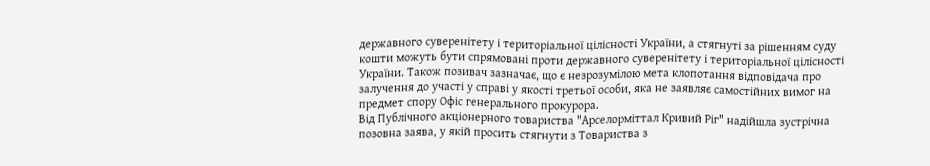державного суверенітету і територіальної цілісності України, а стягнуті за рішенням суду кошти можуть бути спрямовані проти державного суверенітету і територіальної цілісності України. Також позивач зазначає, що є незрозумілою мета клопотання відповідача про залучення до участі у справі у якості третьої особи, яка не заявляє самостійних вимог на предмет спору Офіс генерального прокурора.
Від Публічного акціонерного товариства "Арселорміттал Кривий Ріг" надійшла зустрічна позовна заява, у якій просить стягнути з Товариства з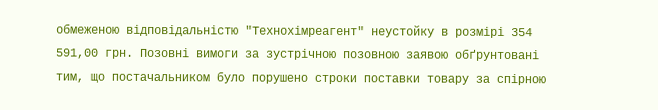обмеженою відповідальністю "Технохімреагент" неустойку в розмірі 354 591,00 грн. Позовні вимоги за зустрічною позовною заявою обґрунтовані тим, що постачальником було порушено строки поставки товару за спірною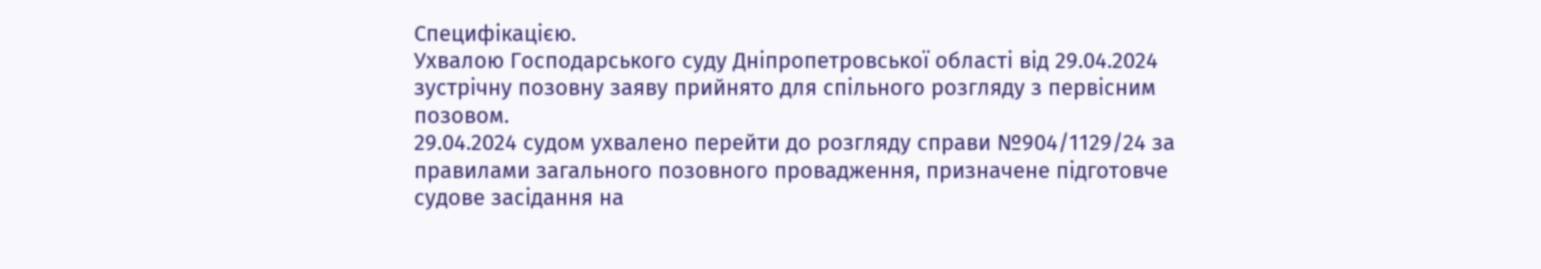Специфікацією.
Ухвалою Господарського суду Дніпропетровської області від 29.04.2024 зустрічну позовну заяву прийнято для спільного розгляду з первісним позовом.
29.04.2024 судом ухвалено перейти до розгляду справи №904/1129/24 за правилами загального позовного провадження, призначене підготовче судове засідання на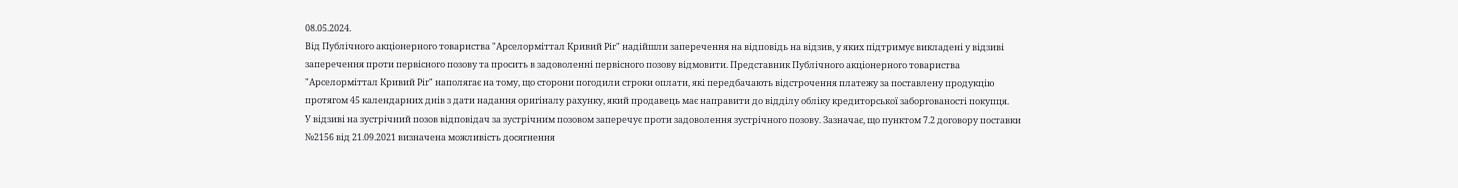08.05.2024.
Від Публічного акціонерного товариства "Арселорміттал Кривий Ріг" надійшли заперечення на відповідь на відзив, у яких підтримує викладені у відзиві заперечення проти первісного позову та просить в задоволенні первісного позову відмовити. Представник Публічного акціонерного товариства "Арселорміттал Кривий Ріг" наполягає на тому, що сторони погодили строки оплати, які передбачають відстрочення платежу за поставлену продукцію протягом 45 календарних днів з дати надання оригіналу рахунку, який продавець має направити до відділу обліку кредиторської заборгованості покупця.
У відзиві на зустрічний позов відповідач за зустрічним позовом заперечує проти задоволення зустрічного позову. Зазначає, що пунктом 7.2 договору поставки №2156 від 21.09.2021 визначена можливість досягнення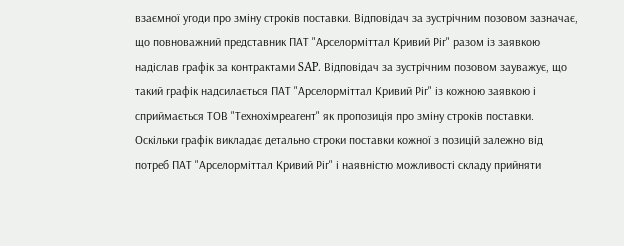взаємної угоди про зміну строків поставки. Відповідач за зустрічним позовом зазначає, що повноважний представник ПАТ "Арселорміттал Кривий Ріг" разом із заявкою надіслав графік за контрактами SAP. Відповідач за зустрічним позовом зауважує, що такий графік надсилається ПАТ "Арселорміттал Кривий Ріг" із кожною заявкою і сприймається ТОВ "Технохімреагент" як пропозиція про зміну строків поставки. Оскільки графік викладає детально строки поставки кожної з позицій залежно від потреб ПАТ "Арселорміттал Кривий Ріг" і наявністю можливості складу прийняти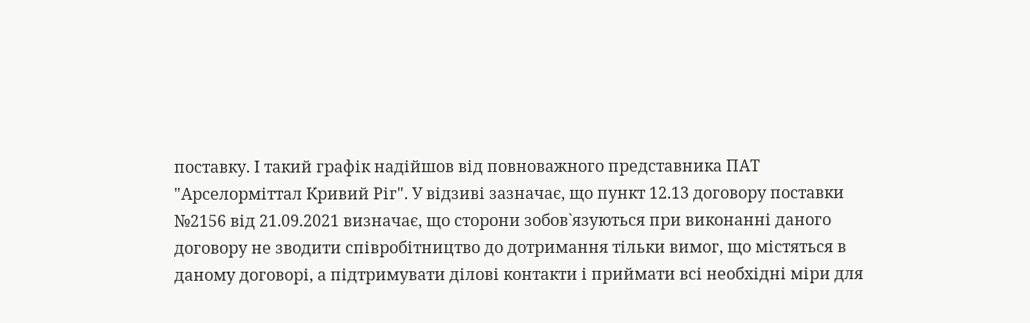поставку. І такий графік надійшов від повноважного представника ПАТ "Арселорміттал Кривий Ріг". У відзиві зазначає, що пункт 12.13 договору поставки №2156 від 21.09.2021 визначає, що сторони зобов`язуються при виконанні даного договору не зводити співробітництво до дотримання тільки вимог, що містяться в даному договорі, а підтримувати ділові контакти і приймати всі необхідні міри для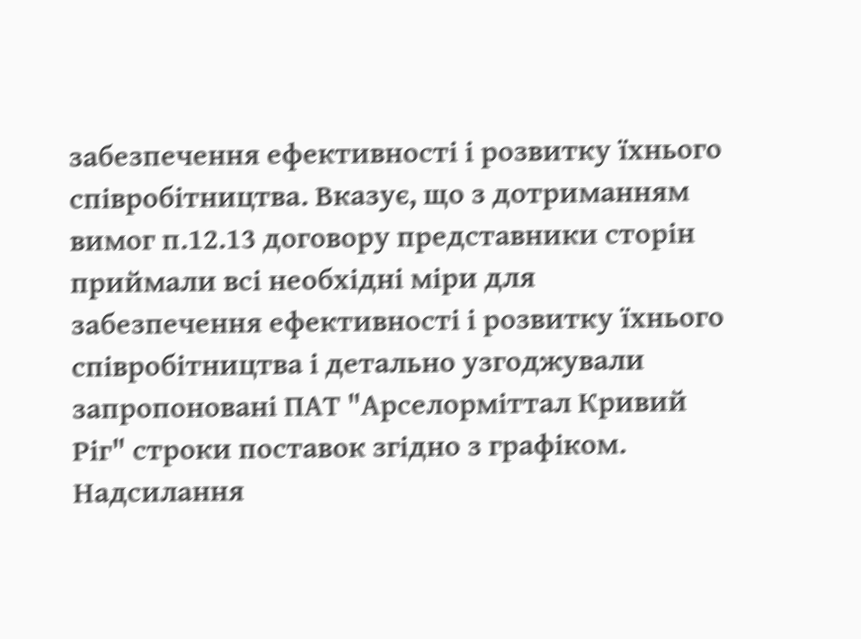забезпечення ефективності і розвитку їхнього співробітництва. Вказує, що з дотриманням вимог п.12.13 договору представники сторін приймали всі необхідні міри для забезпечення ефективності і розвитку їхнього співробітництва і детально узгоджували запропоновані ПАТ "Арселорміттал Кривий Ріг" строки поставок згідно з графіком. Надсилання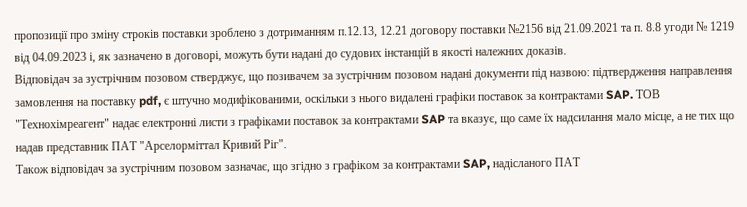пропозиції про зміну строків поставки зроблено з дотриманням п.12.13, 12.21 договору поставки №2156 від 21.09.2021 та п. 8.8 угоди № 1219 від 04.09.2023 і, як зазначено в договорі, можуть бути надані до судових інстанцій в якості належних доказів.
Відповідач за зустрічним позовом стверджує, що позивачем за зустрічним позовом надані документи під назвою: підтвердження направлення замовлення на поставку pdf, є штучно модифікованими, оскільки з нього видалені графіки поставок за контрактами SAP. ТОВ "Технохімреагент" надає електронні листи з графіками поставок за контрактами SAP та вказує, що саме їх надсилання мало місце, а не тих що надав представник ПАТ "Арселорміттал Кривий Ріг".
Також відповідач за зустрічним позовом зазначає, що згідно з графіком за контрактами SAP, надісланого ПАТ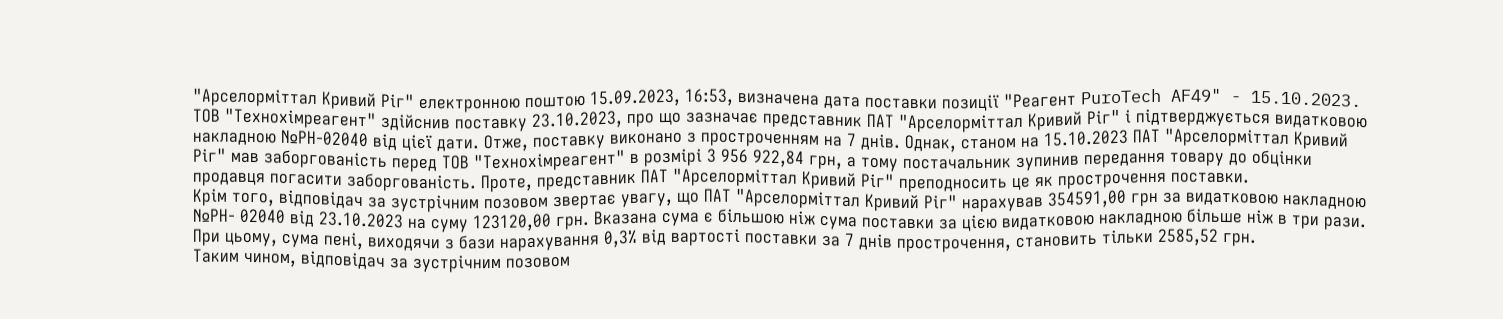"Арселорміттал Кривий Ріг" електронною поштою 15.09.2023, 16:53, визначена дата поставки позиції "Реагент PuroTech AF49" - 15.10.2023. ТОВ "Технохімреагент" здійснив поставку 23.10.2023, про що зазначає представник ПАТ "Арселорміттал Кривий Ріг" і підтверджується видатковою накладною №РН-02040 від цієї дати. Отже, поставку виконано з простроченням на 7 днів. Однак, станом на 15.10.2023 ПАТ "Арселорміттал Кривий Ріг" мав заборгованість перед ТОВ "Технохімреагент" в розмірі 3 956 922,84 грн, а тому постачальник зупинив передання товару до обцінки продавця погасити заборгованість. Проте, представник ПАТ "Арселорміттал Кривий Ріг" преподносить це як прострочення поставки.
Крім того, відповідач за зустрічним позовом звертає увагу, що ПАТ "Арселорміттал Кривий Ріг" нарахував 354591,00 грн за видатковою накладною №РН- 02040 від 23.10.2023 на суму 123120,00 грн. Вказана сума є більшою ніж сума поставки за цією видатковою накладною більше ніж в три рази. При цьому, сума пені, виходячи з бази нарахування 0,3% від вартості поставки за 7 днів прострочення, становить тільки 2585,52 грн.
Таким чином, відповідач за зустрічним позовом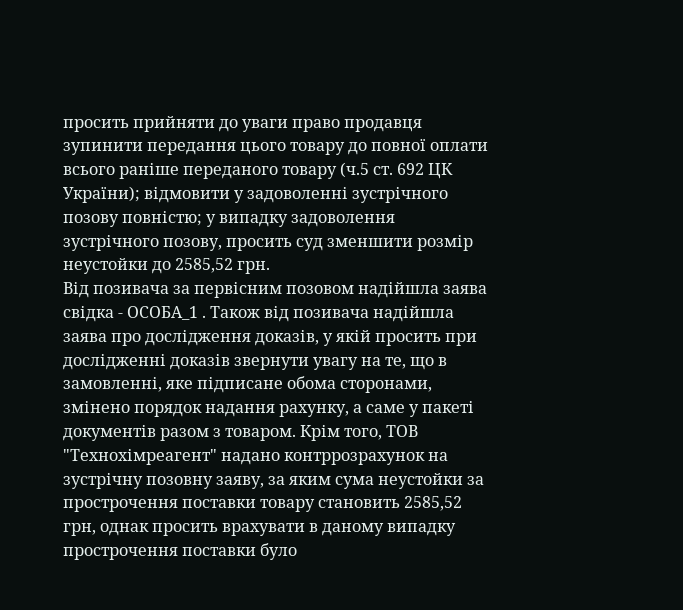просить прийняти до уваги право продавця зупинити передання цього товару до повної оплати всього раніше переданого товару (ч.5 ст. 692 ЦК України); відмовити у задоволенні зустрічного позову повністю; у випадку задоволення зустрічного позову, просить суд зменшити розмір неустойки до 2585,52 грн.
Від позивача за первісним позовом надійшла заява свідка - ОСОБА_1 . Також від позивача надійшла заява про дослідження доказів, у якій просить при дослідженні доказів звернути увагу на те, що в замовленні, яке підписане обома сторонами, змінено порядок надання рахунку, а саме у пакеті документів разом з товаром. Крім того, ТОВ "Технохімреагент" надано контррозрахунок на зустрічну позовну заяву, за яким сума неустойки за прострочення поставки товару становить 2585,52 грн, однак просить врахувати в даному випадку прострочення поставки було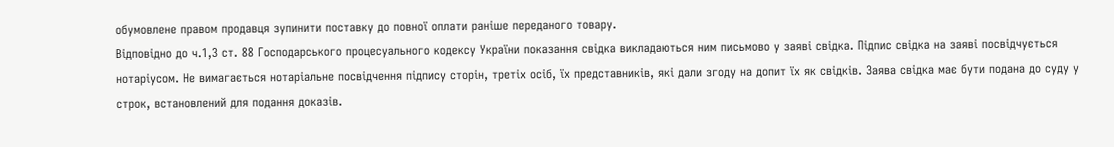обумовлене правом продавця зупинити поставку до повної оплати раніше переданого товару.
Відповідно до ч.1,3 ст. 88 Господарського процесуального кодексу України показання свідка викладаються ним письмово у заяві свідка. Підпис свідка на заяві посвідчується нотаріусом. Не вимагається нотаріальне посвідчення підпису сторін, третіх осіб, їх представників, які дали згоду на допит їх як свідків. Заява свідка має бути подана до суду у строк, встановлений для подання доказів.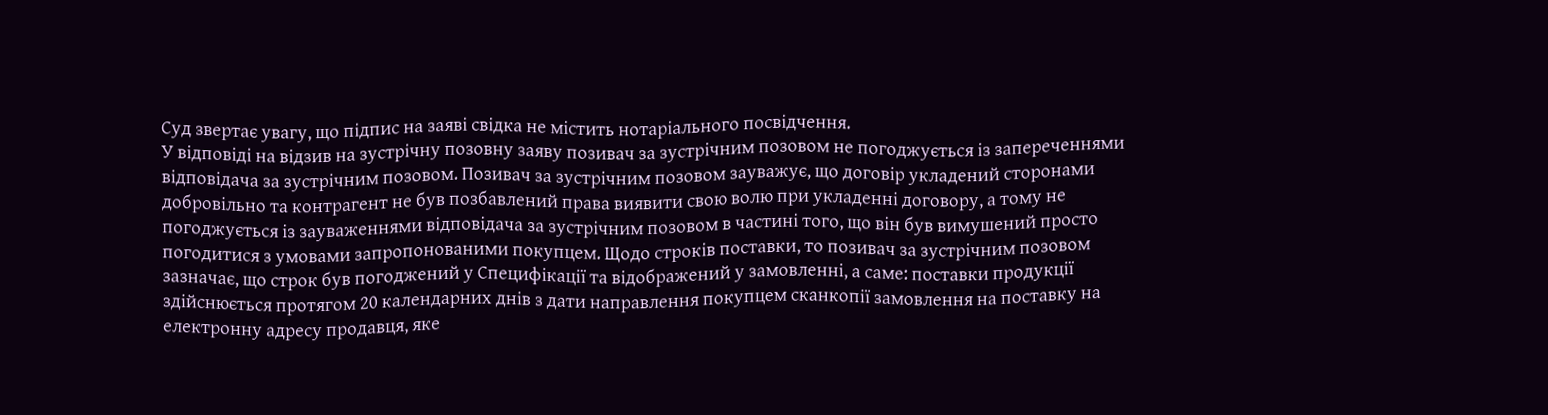Суд звертає увагу, що підпис на заяві свідка не містить нотаріального посвідчення.
У відповіді на відзив на зустрічну позовну заяву позивач за зустрічним позовом не погоджується із запереченнями відповідача за зустрічним позовом. Позивач за зустрічним позовом зауважує, що договір укладений сторонами добровільно та контрагент не був позбавлений права виявити свою волю при укладенні договору, а тому не погоджується із зауваженнями відповідача за зустрічним позовом в частині того, що він був вимушений просто погодитися з умовами запропонованими покупцем. Щодо строків поставки, то позивач за зустрічним позовом зазначає, що строк був погоджений у Специфікації та відображений у замовленні, а саме: поставки продукції здійснюється протягом 20 календарних днів з дати направлення покупцем сканкопії замовлення на поставку на електронну адресу продавця, яке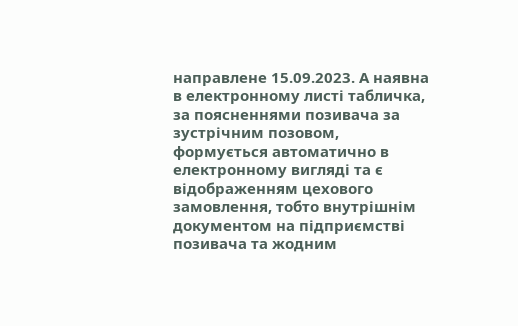направлене 15.09.2023. А наявна в електронному листі табличка, за поясненнями позивача за зустрічним позовом, формується автоматично в електронному вигляді та є відображенням цехового замовлення, тобто внутрішнім документом на підприємстві позивача та жодним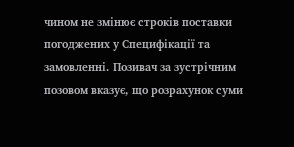чином не змінює строків поставки погоджених у Специфікації та замовленні. Позивач за зустрічним позовом вказує, що розрахунок суми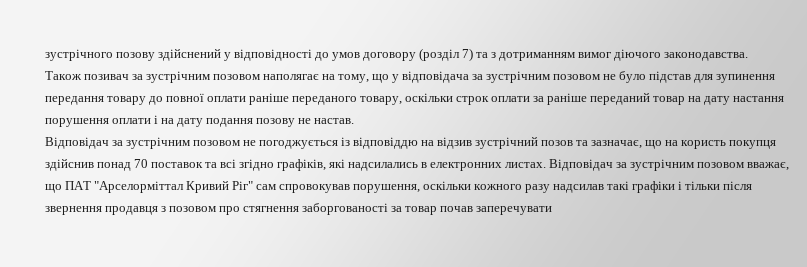зустрічного позову здійснений у відповідності до умов договору (розділ 7) та з дотриманням вимог діючого законодавства.
Також позивач за зустрічним позовом наполягає на тому, що у відповідача за зустрічним позовом не було підстав для зупинення передання товару до повної оплати раніше переданого товару, оскільки строк оплати за раніше переданий товар на дату настання порушення оплати і на дату подання позову не настав.
Відповідач за зустрічним позовом не погоджується із відповіддю на відзив зустрічний позов та зазначає, що на користь покупця здійснив понад 70 поставок та всі згідно графіків, які надсилались в електронних листах. Відповідач за зустрічним позовом вважає, що ПАТ "Арселорміттал Кривий Ріг" сам спровокував порушення, оскільки кожного разу надсилав такі графіки і тільки після звернення продавця з позовом про стягнення заборгованості за товар почав заперечувати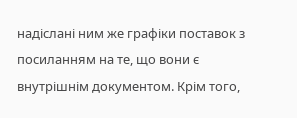надіслані ним же графіки поставок з посиланням на те, що вони є внутрішнім документом. Крім того,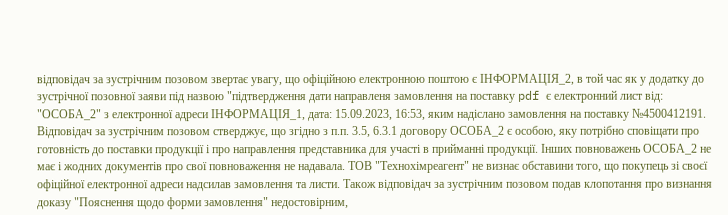відповідач за зустрічним позовом звертає увагу, що офіційною електронною поштою є ІНФОРМАЦІЯ_2, в той час як у додатку до зустрічної позовної заяви під назвою "підтвердження дати направленя замовлення на поставку pdf є електронний лист від: "ОСОБА_2" з електронної адреси ІНФОРМАЦІЯ_1, дата: 15.09.2023, 16:53, яким надіслано замовлення на поставку №4500412191. Відповідач за зустрічним позовом стверджує, що згідно з п.п. 3.5, 6.3.1 договору ОСОБА_2 є особою, яку потрібно сповіщати про готовність до поставки продукції і про направлення представника для участі в прийманні продукції. Інших повноважень ОСОБА_2 не має і жодних документів про свої повноваження не надавала. ТОВ "Технохімреагент" не визнає обставини того, що покупець зі своєї офіційної електронної адреси надсилав замовлення та листи. Також відповідач за зустрічним позовом подав клопотання про визнання доказу "Пояснення щодо форми замовлення" недостовірним,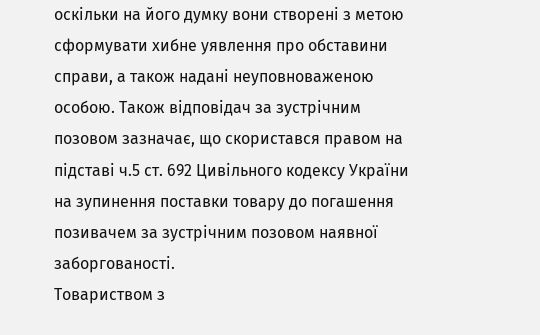оскільки на його думку вони створені з метою сформувати хибне уявлення про обставини справи, а також надані неуповноваженою особою. Також відповідач за зустрічним позовом зазначає, що скористався правом на підставі ч.5 ст. 692 Цивільного кодексу України на зупинення поставки товару до погашення позивачем за зустрічним позовом наявної заборгованості.
Товариством з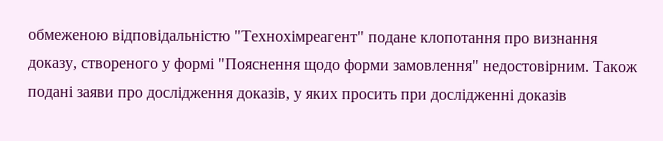обмеженою відповідальністю "Технохімреагент" подане клопотання про визнання доказу, створеного у формі "Пояснення щодо форми замовлення" недостовірним. Також подані заяви про дослідження доказів, у яких просить при дослідженні доказів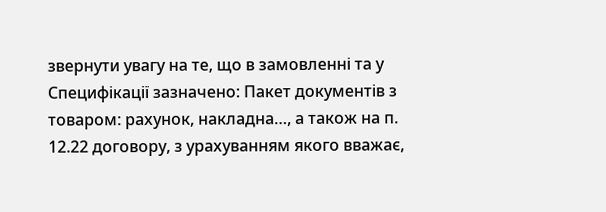звернути увагу на те, що в замовленні та у Специфікації зазначено: Пакет документів з товаром: рахунок, накладна…, а також на п. 12.22 договору, з урахуванням якого вважає,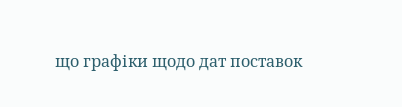що графіки щодо дат поставок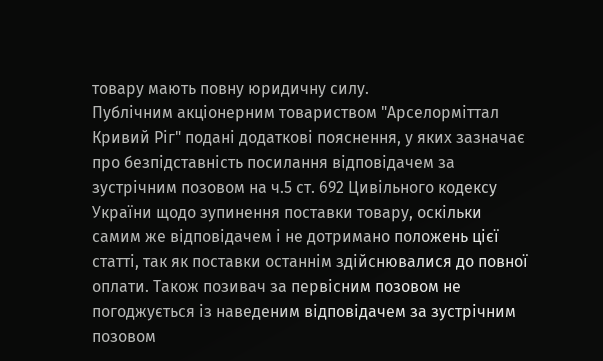товару мають повну юридичну силу.
Публічним акціонерним товариством "Арселорміттал Кривий Ріг" подані додаткові пояснення, у яких зазначає про безпідставність посилання відповідачем за зустрічним позовом на ч.5 ст. 692 Цивільного кодексу України щодо зупинення поставки товару, оскільки самим же відповідачем і не дотримано положень цієї статті, так як поставки останнім здійснювалися до повної оплати. Також позивач за первісним позовом не погоджується із наведеним відповідачем за зустрічним позовом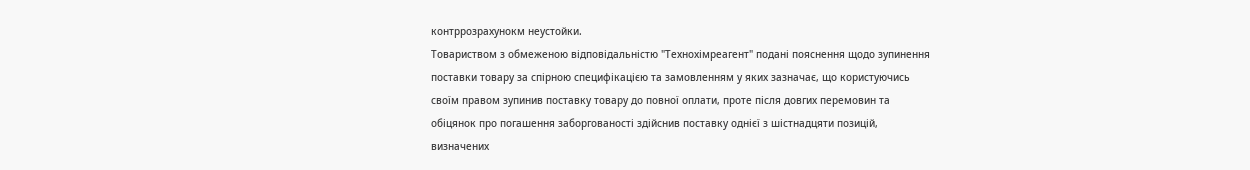контррозрахунокм неустойки.
Товариством з обмеженою відповідальністю "Технохімреагент" подані пояснення щодо зупинення поставки товару за спірною специфікацією та замовленням у яких зазначає, що користуючись своїм правом зупинив поставку товару до повної оплати, проте після довгих перемовин та обіцянок про погашення заборгованості здійснив поставку однієї з шістнадцяти позицій, визначених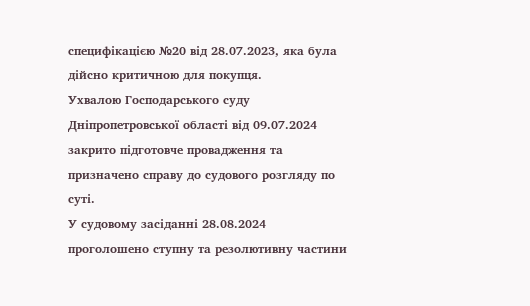специфікацією №20 від 28.07.2023, яка була дійсно критичною для покупця.
Ухвалою Господарського суду Дніпропетровської області від 09.07.2024 закрито підготовче провадження та призначено справу до судового розгляду по суті.
У судовому засіданні 28.08.2024 проголошено ступну та резолютивну частини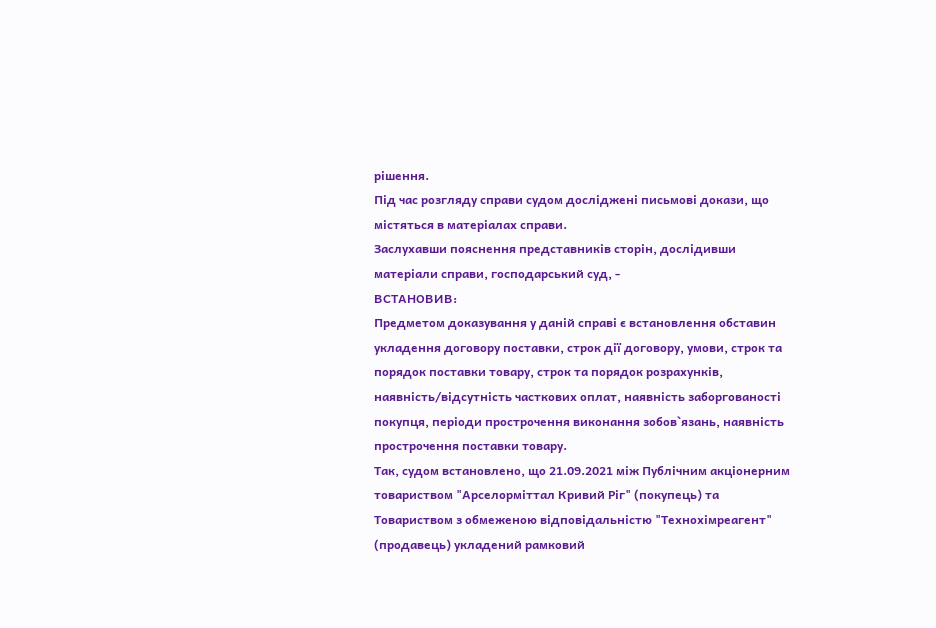рішення.
Під час розгляду справи судом досліджені письмові докази, що містяться в матеріалах справи.
Заслухавши пояснення представників сторін, дослідивши матеріали справи, господарський суд, -
ВСТАНОВИВ:
Предметом доказування у даній справі є встановлення обставин укладення договору поставки, строк дії договору, умови, строк та порядок поставки товару, строк та порядок розрахунків, наявність/відсутність часткових оплат, наявність заборгованості покупця, періоди прострочення виконання зобов`язань, наявність прострочення поставки товару.
Так, судом встановлено, що 21.09.2021 між Публічним акціонерним товариством "Арселорміттал Кривий Ріг" (покупець) та Товариством з обмеженою відповідальністю "Технохімреагент" (продавець) укладений рамковий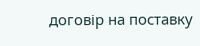договір на поставку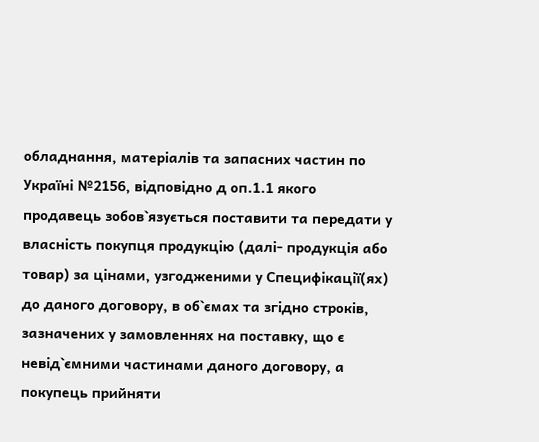обладнання, матеріалів та запасних частин по Україні №2156, відповідно д оп.1.1 якого продавець зобов`язується поставити та передати у власність покупця продукцію (далі- продукція або товар) за цінами, узгодженими у Специфікації(ях) до даного договору, в об`ємах та згідно строків, зазначених у замовленнях на поставку, що є невід`ємними частинами даного договору, а покупець прийняти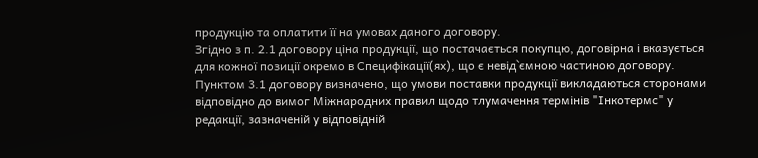продукцію та оплатити її на умовах даного договору.
Згідно з п. 2.1 договору ціна продукції, що постачається покупцю, договірна і вказується для кожної позиції окремо в Специфікації(ях), що є невід`ємною частиною договору.
Пунктом 3.1 договору визначено, що умови поставки продукції викладаються сторонами відповідно до вимог Міжнародних правил щодо тлумачення термінів "Інкотермс" у редакції, зазначеній у відповідній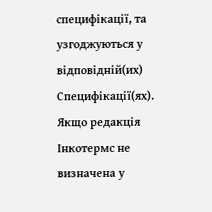специфікації, та узгоджуються у відповідній(их) Специфікації(ях). Якщо редакція Інкотермс не визначена у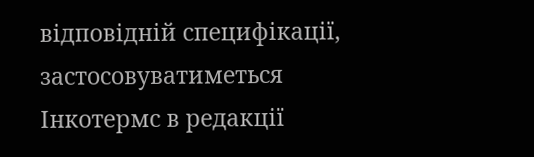відповідній специфікації, застосовуватиметься Інкотермс в редакції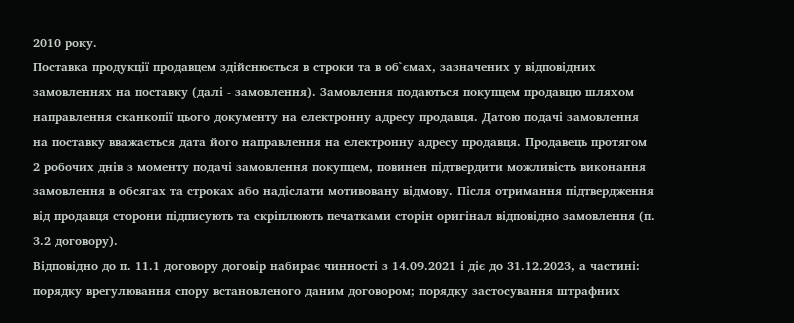2010 року.
Поставка продукції продавцем здійснюється в строки та в об`ємах, зазначених у відповідних замовленнях на поставку (далі - замовлення). Замовлення подаються покупцем продавцю шляхом направлення сканкопії цього документу на електронну адресу продавця. Датою подачі замовлення на поставку вважається дата його направлення на електронну адресу продавця. Продавець протягом 2 робочих днів з моменту подачі замовлення покупцем, повинен підтвердити можливість виконання замовлення в обсягах та строках або надіслати мотивовану відмову. Після отримання підтвердження від продавця сторони підписують та скріплюють печатками сторін оригінал відповідно замовлення (п. 3.2 договору).
Відповідно до п. 11.1 договору договір набирає чинності з 14.09.2021 і діє до 31.12.2023, а частині: порядку врегулювання спору встановленого даним договором; порядку застосування штрафних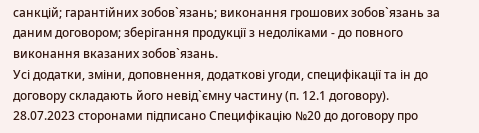санкцій; гарантійних зобов`язань; виконання грошових зобов`язань за даним договором; зберігання продукції з недоліками - до повного виконання вказаних зобов`язань.
Усі додатки, зміни, доповнення, додаткові угоди, специфікації та ін до договору складають його невід`ємну частину (п. 12.1 договору).
28.07.2023 сторонами підписано Специфікацію №20 до договору про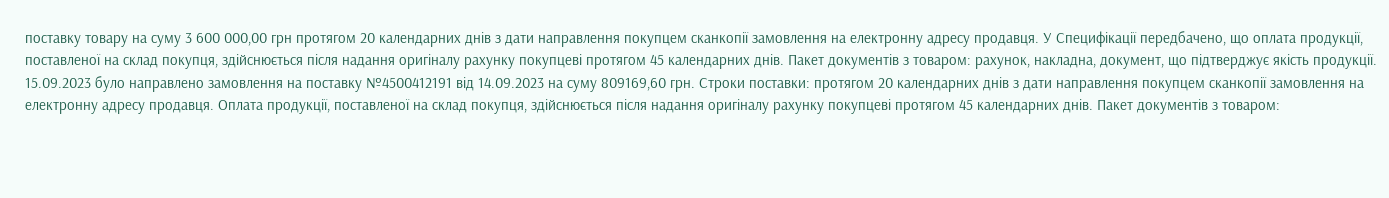поставку товару на суму 3 600 000,00 грн протягом 20 календарних днів з дати направлення покупцем сканкопії замовлення на електронну адресу продавця. У Специфікації передбачено, що оплата продукції, поставленої на склад покупця, здійснюється після надання оригіналу рахунку покупцеві протягом 45 календарних днів. Пакет документів з товаром: рахунок, накладна, документ, що підтверджує якість продукції.
15.09.2023 було направлено замовлення на поставку №4500412191 від 14.09.2023 на суму 809169,60 грн. Строки поставки: протягом 20 календарних днів з дати направлення покупцем сканкопії замовлення на електронну адресу продавця. Оплата продукції, поставленої на склад покупця, здійснюється після надання оригіналу рахунку покупцеві протягом 45 календарних днів. Пакет документів з товаром: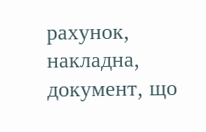рахунок, накладна, документ, що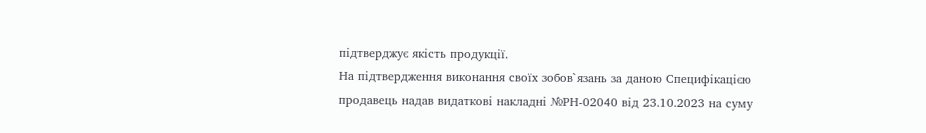підтверджує якість продукції.
На підтвердження виконання своїх зобов`язань за даною Специфікацією продавець надав видаткові накладні №РН-02040 від 23.10.2023 на суму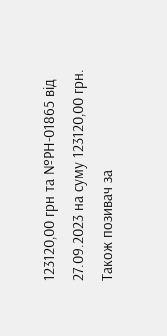123120,00 грн та №РН-01865 від 27.09.2023 на суму 123120,00 грн. Також позивач за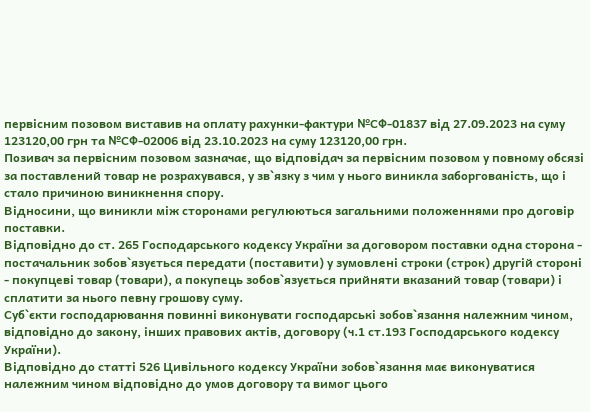первісним позовом виставив на оплату рахунки-фактури №СФ-01837 від 27.09.2023 на суму 123120,00 грн та №СФ-02006 від 23.10.2023 на суму 123120,00 грн.
Позивач за первісним позовом зазначає, що відповідач за первісним позовом у повному обсязі за поставлений товар не розрахувався, у зв`язку з чим у нього виникла заборгованість, що і стало причиною виникнення спору.
Відносини, що виникли між сторонами регулюються загальними положеннями про договір поставки.
Відповідно до ст. 265 Господарського кодексу України за договором поставки одна сторона - постачальник зобов`язується передати (поставити) у зумовлені строки (строк) другій стороні - покупцеві товар (товари), а покупець зобов`язується прийняти вказаний товар (товари) і сплатити за нього певну грошову суму.
Суб`єкти господарювання повинні виконувати господарські зобов`язання належним чином, відповідно до закону, інших правових актів, договору (ч.1 ст.193 Господарського кодексу України).
Відповідно до статті 526 Цивільного кодексу України зобов`язання має виконуватися належним чином відповідно до умов договору та вимог цього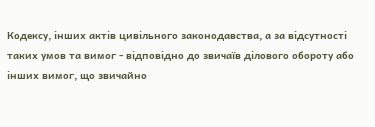Кодексу, інших актів цивільного законодавства, а за відсутності таких умов та вимог - відповідно до звичаїв ділового обороту або інших вимог, що звичайно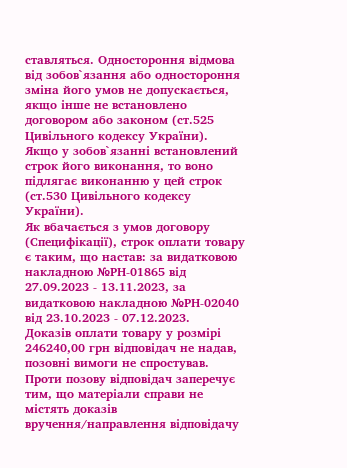ставляться. Одностороння відмова від зобов`язання або одностороння зміна його умов не допускається, якщо інше не встановлено договором або законом (ст.525 Цивільного кодексу України).
Якщо у зобов`язанні встановлений строк його виконання, то воно підлягає виконанню у цей строк (ст.530 Цивільного кодексу України).
Як вбачається з умов договору (Специфікації), строк оплати товару є таким, що настав: за видатковою накладною №РН-01865 від 27.09.2023 - 13.11.2023, за видатковою накладною №РН-02040 від 23.10.2023 - 07.12.2023.
Доказів оплати товару у розмірі 246240,00 грн відповідач не надав, позовні вимоги не спростував.
Проти позову відповідач заперечує тим, що матеріали справи не містять доказів вручення/направлення відповідачу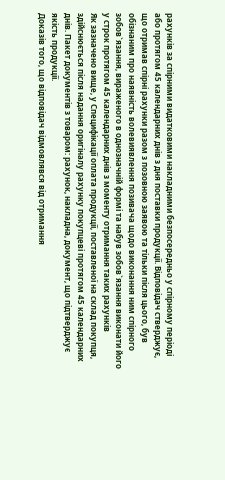рахунків за спірними видатковими накладними безпосередньо у спірному періоді або протягом 45 календарних днів з дня поставки продукції. Відповідач стверджує, що отримав спірні рахунки разом з позовною заявою та тільки після цього, був обізнаним про наявність волевиявлення позивача щодо виконання ним спірного зобов`язання, вираженого в однозначній формі та набув зобов`язання виконати його у строк протягом 45 календарних днів з моменту отримання таких рахунків
Як зазначено вище, у Специфікації оплата продукції, поставленої на склад покупця, здійснюється після надання оригіналу рахунку покупцеві протягом 45 календарних днів. Пакет документів з товаром: рахунок, накладна, документ, що підтверджує якість продукції.
Доказів того, що відповідач відмовлявся від отримання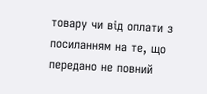товару чи від оплати з посиланням на те, що передано не повний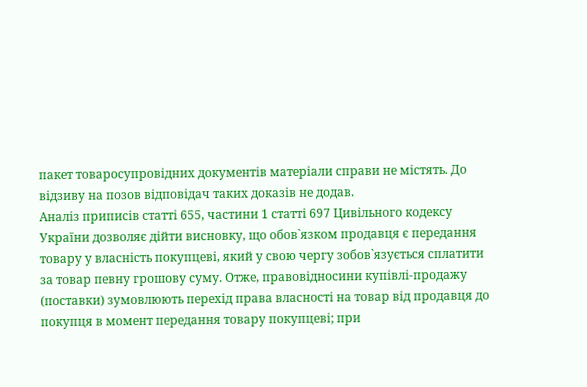пакет товаросупровідних документів матеріали справи не містять. До відзиву на позов відповідач таких доказів не додав.
Аналіз приписів статті 655, частини 1 статті 697 Цивільного кодексу України дозволяє дійти висновку, що обов`язком продавця є передання товару у власність покупцеві, який у свою чергу зобов`язується сплатити за товар певну грошову суму. Отже, правовідносини купівлі-продажу (поставки) зумовлюють перехід права власності на товар від продавця до покупця в момент передання товару покупцеві; при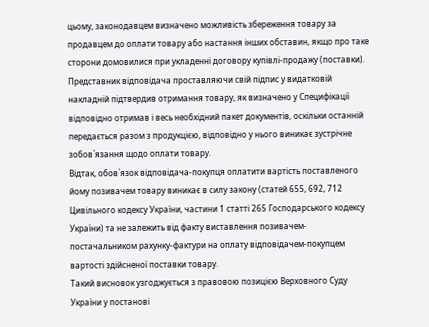цьому, законодавцем визначено можливість збереження товару за продавцем до оплати товару або настання інших обставин, якщо про таке сторони домовилися при укладенні договору купівлі-продажу (поставки).
Представник відповідача проставляючи свій підпис у видатковій накладній підтвердив отримання товару, як визначено у Специфікації відповідно отримав і весь необхідний пакет документів, оскільки останній передається разом з продукцією, відповідно у нього виникає зустрічне зобов`язання щодо оплати товару.
Відтак, обов`язок відповідача-покупця оплатити вартість поставленого йому позивачем товару виникає в силу закону (статей 655, 692, 712 Цивільного кодексу України, частини 1 статті 265 Господарського кодексу України) та не залежить від факту виставлення позивачем-постачальником рахунку-фактури на оплату відповідачем-покупцем вартості здійсненої поставки товару.
Такий висновок узгоджується з правовою позицією Верховного Суду України у постанові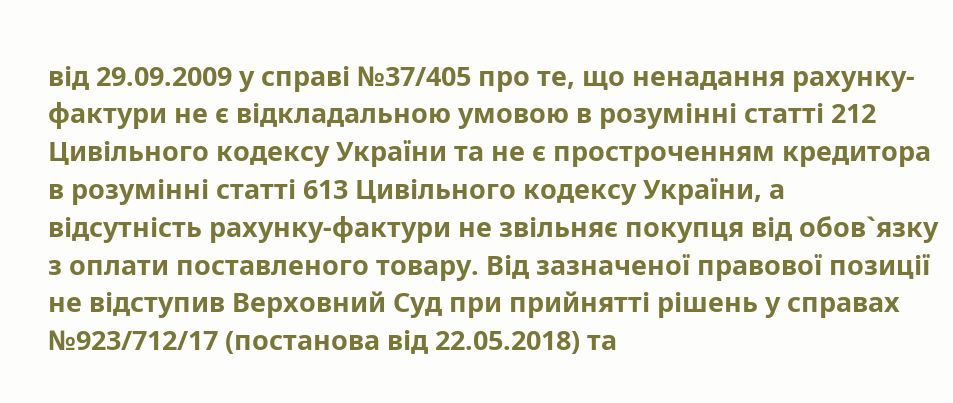від 29.09.2009 у справі №37/405 про те, що ненадання рахунку-фактури не є відкладальною умовою в розумінні статті 212 Цивільного кодексу України та не є простроченням кредитора в розумінні статті 613 Цивільного кодексу України, а відсутність рахунку-фактури не звільняє покупця від обов`язку з оплати поставленого товару. Від зазначеної правової позиції не відступив Верховний Суд при прийнятті рішень у справах №923/712/17 (постанова від 22.05.2018) та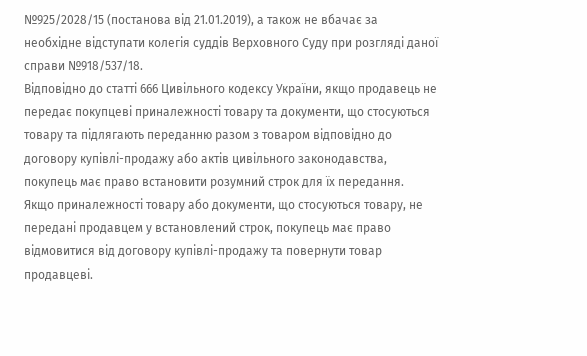№925/2028/15 (постанова від 21.01.2019), а також не вбачає за необхідне відступати колегія суддів Верховного Суду при розгляді даної справи №918/537/18.
Відповідно до статті 666 Цивільного кодексу України, якщо продавець не передає покупцеві приналежності товару та документи, що стосуються товару та підлягають переданню разом з товаром відповідно до договору купівлі-продажу або актів цивільного законодавства, покупець має право встановити розумний строк для їх передання.
Якщо приналежності товару або документи, що стосуються товару, не передані продавцем у встановлений строк, покупець має право відмовитися від договору купівлі-продажу та повернути товар продавцеві.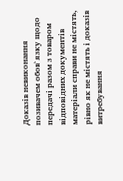Доказів невиконання позивачем обов`язку щодо передачі разом з товаром відповідних документів матеріали справи не містять, рівно як не містять і доказів витребування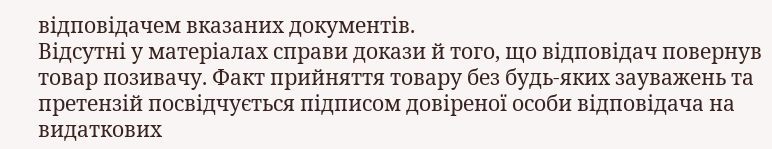відповідачем вказаних документів.
Відсутні у матеріалах справи докази й того, що відповідач повернув товар позивачу. Факт прийняття товару без будь-яких зауважень та претензій посвідчується підписом довіреної особи відповідача на видаткових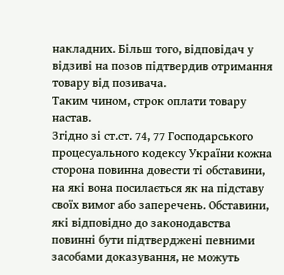накладних. Більш того, відповідач у відзиві на позов підтвердив отримання товару від позивача.
Таким чином, строк оплати товару настав.
Згідно зі ст.ст. 74, 77 Господарського процесуального кодексу України кожна сторона повинна довести ті обставини, на які вона посилається як на підставу своїх вимог або заперечень. Обставини, які відповідно до законодавства повинні бути підтверджені певними засобами доказування, не можуть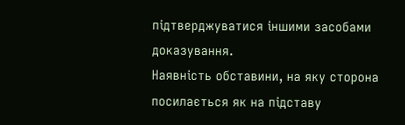підтверджуватися іншими засобами доказування.
Наявність обставини, на яку сторона посилається як на підставу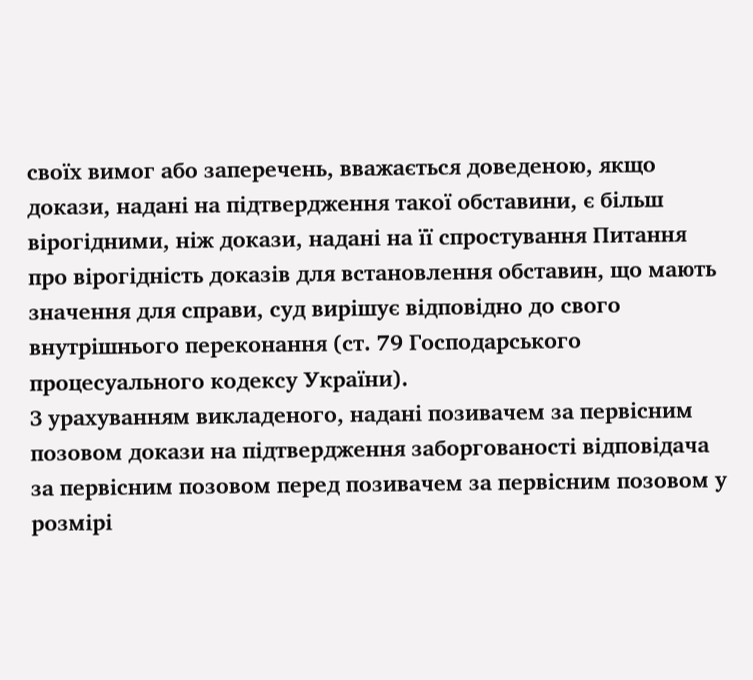своїх вимог або заперечень, вважається доведеною, якщо докази, надані на підтвердження такої обставини, є більш вірогідними, ніж докази, надані на її спростування Питання про вірогідність доказів для встановлення обставин, що мають значення для справи, суд вирішує відповідно до свого внутрішнього переконання (ст. 79 Господарського процесуального кодексу України).
З урахуванням викладеного, надані позивачем за первісним позовом докази на підтвердження заборгованості відповідача за первісним позовом перед позивачем за первісним позовом у розмірі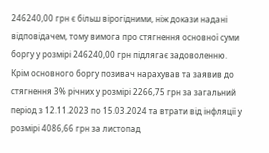246240,00 грн є більш вірогідними, ніж докази надані відповідачем, тому вимога про стягнення основної суми боргу у розмірі 246240,00 грн підлягає задоволенню.
Крім основного боргу позивач нарахував та заявив до стягнення 3% річних у розмірі 2266,75 грн за загальний період з 12.11.2023 по 15.03.2024 та втрати від інфляції у розмірі 4086,66 грн за листопад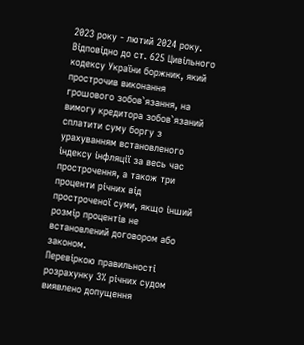2023 року - лютий 2024 року.
Відповідно до ст. 625 Цивільного кодексу України боржник, який прострочив виконання грошового зобов`язання, на вимогу кредитора зобов`язаний сплатити суму боргу з урахуванням встановленого індексу інфляції за весь час прострочення, а також три проценти річних від простроченої суми, якщо інший розмір процентів не встановлений договором або законом.
Перевіркою правильності розрахунку 3% річних судом виявлено допущення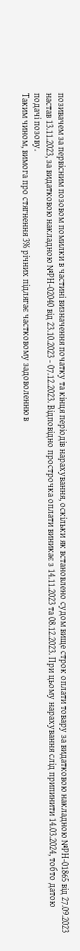позивачем за первісним позовом помилки в частині визначення початку та кінця періодів нарахування, оскільки як встановлено судом вище строк оплати товару за видатковою накладною №РН-01865 від 27.09.2023 настав 13.11.2023, за видатковою накладною №РН-02040 від 23.10.2023 - 07.12.2023. Відповідно прострочка оплати виникає з 14.11.2023 та 08.12.2023. При цьому нарахування слід припинити 14.03.2024, тобто датою подачі позову.
Таким чином, вимога про стягнення 3% річних підлягає частковому задоволенню в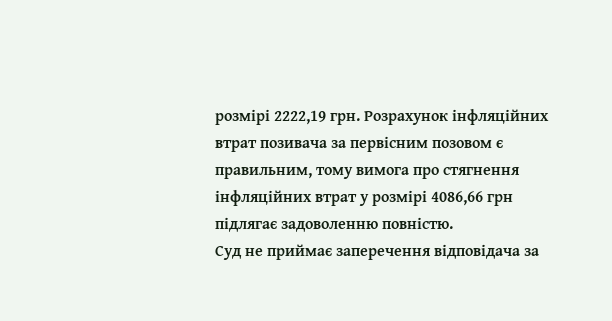розмірі 2222,19 грн. Розрахунок інфляційних втрат позивача за первісним позовом є правильним, тому вимога про стягнення інфляційних втрат у розмірі 4086,66 грн підлягає задоволенню повністю.
Суд не приймає заперечення відповідача за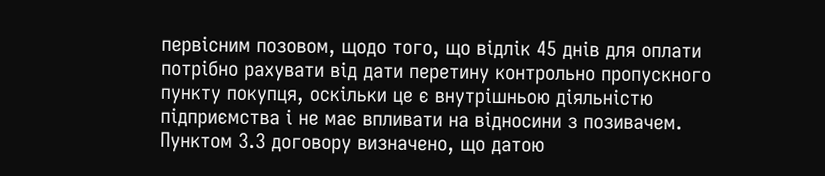первісним позовом, щодо того, що відлік 45 днів для оплати потрібно рахувати від дати перетину контрольно пропускного пункту покупця, оскільки це є внутрішньою діяльністю підприємства і не має впливати на відносини з позивачем. Пунктом 3.3 договору визначено, що датою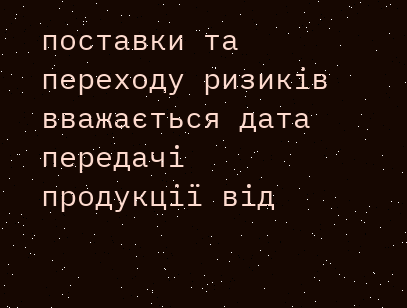поставки та переходу ризиків вважається дата передачі продукції від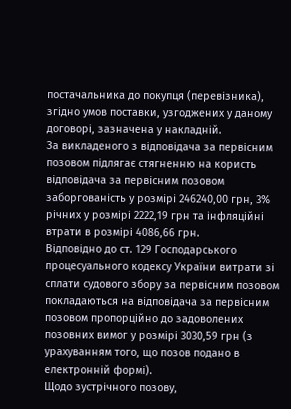постачальника до покупця (перевізника), згідно умов поставки, узгоджених у даному договорі, зазначена у накладній.
За викладеного з відповідача за первісним позовом підлягає стягненню на користь відповідача за первісним позовом заборгованість у розмірі 246240,00 грн, 3% річних у розмірі 2222,19 грн та інфляційні втрати в розмірі 4086,66 грн.
Відповідно до ст. 129 Господарського процесуального кодексу України витрати зі сплати судового збору за первісним позовом покладаються на відповідача за первісним позовом пропорційно до задоволених позовних вимог у розмірі 3030,59 грн (з урахуванням того, що позов подано в електронній формі).
Щодо зустрічного позову,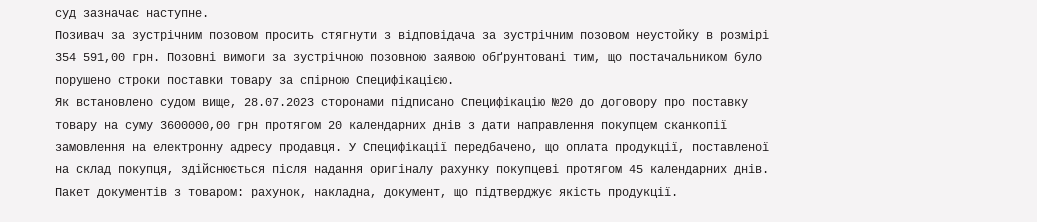суд зазначає наступне.
Позивач за зустрічним позовом просить стягнути з відповідача за зустрічним позовом неустойку в розмірі 354 591,00 грн. Позовні вимоги за зустрічною позовною заявою обґрунтовані тим, що постачальником було порушено строки поставки товару за спірною Специфікацією.
Як встановлено судом вище, 28.07.2023 сторонами підписано Специфікацію №20 до договору про поставку товару на суму 3600000,00 грн протягом 20 календарних днів з дати направлення покупцем сканкопії замовлення на електронну адресу продавця. У Специфікації передбачено, що оплата продукції, поставленої на склад покупця, здійснюється після надання оригіналу рахунку покупцеві протягом 45 календарних днів. Пакет документів з товаром: рахунок, накладна, документ, що підтверджує якість продукції.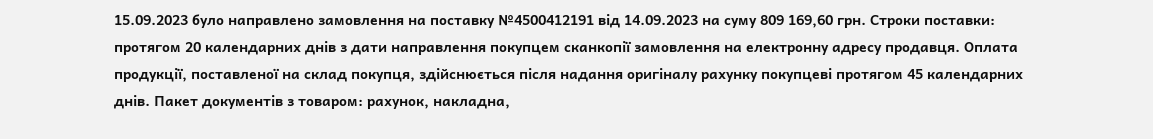15.09.2023 було направлено замовлення на поставку №4500412191 від 14.09.2023 на суму 809 169,60 грн. Строки поставки: протягом 20 календарних днів з дати направлення покупцем сканкопії замовлення на електронну адресу продавця. Оплата продукції, поставленої на склад покупця, здійснюється після надання оригіналу рахунку покупцеві протягом 45 календарних днів. Пакет документів з товаром: рахунок, накладна,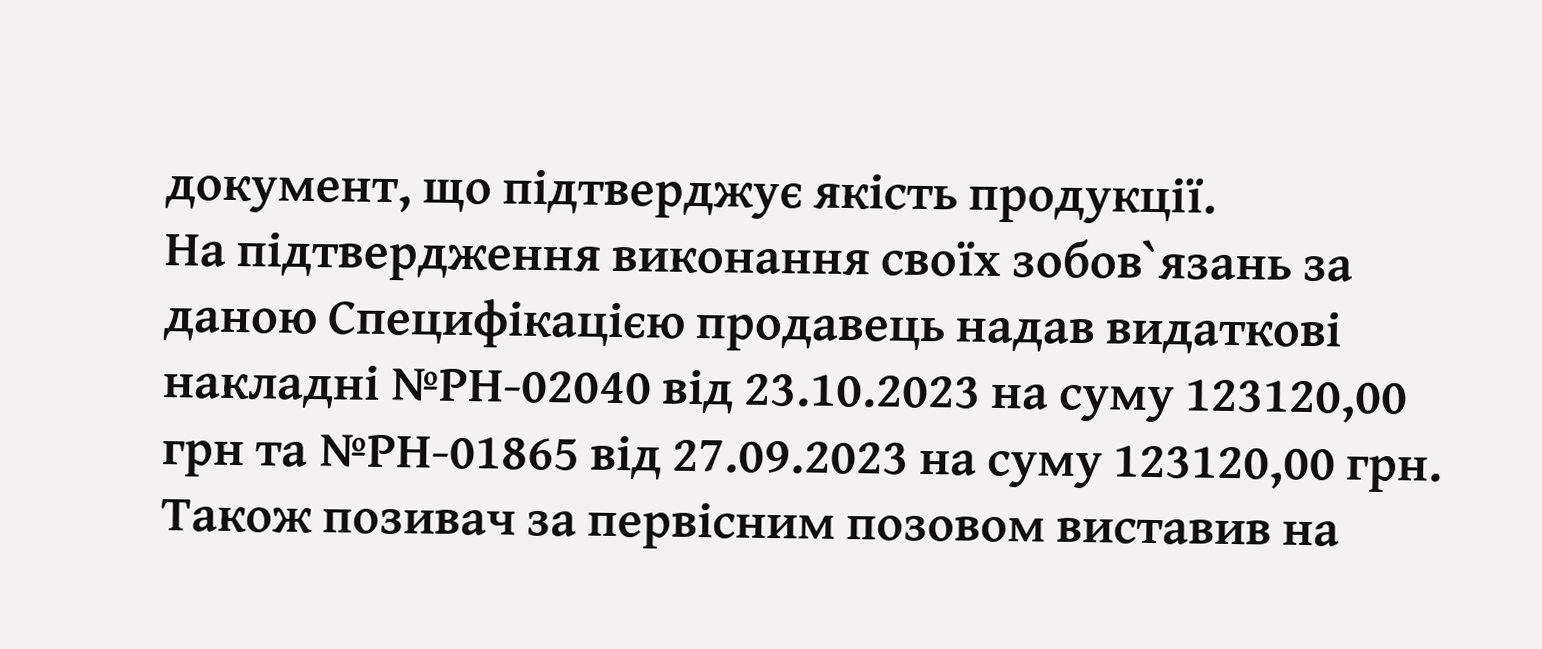документ, що підтверджує якість продукції.
На підтвердження виконання своїх зобов`язань за даною Специфікацією продавець надав видаткові накладні №РН-02040 від 23.10.2023 на суму 123120,00 грн та №РН-01865 від 27.09.2023 на суму 123120,00 грн. Також позивач за первісним позовом виставив на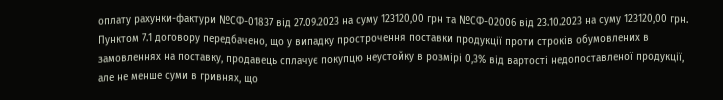оплату рахунки-фактури №СФ-01837 від 27.09.2023 на суму 123120,00 грн та №СФ-02006 від 23.10.2023 на суму 123120,00 грн.
Пунктом 7.1 договору передбачено, що у випадку прострочення поставки продукції проти строків обумовлених в замовленнях на поставку, продавець сплачує покупцю неустойку в розмірі 0,3% від вартості недопоставленої продукції, але не менше суми в гривнях, що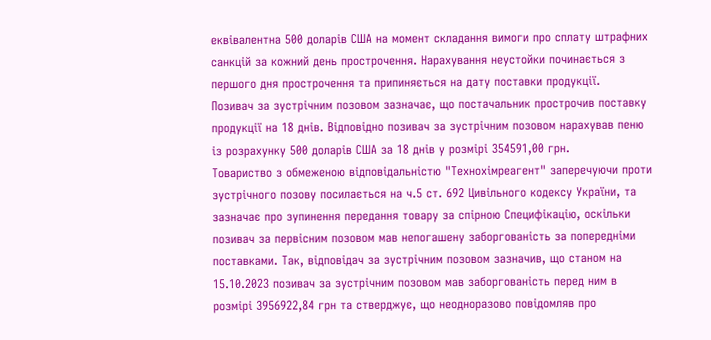еквівалентна 500 доларів США на момент складання вимоги про сплату штрафних санкцій за кожний день прострочення. Нарахування неустойки починається з першого дня прострочення та припиняється на дату поставки продукції.
Позивач за зустрічним позовом зазначає, що постачальник прострочив поставку продукції на 18 днів. Відповідно позивач за зустрічним позовом нарахував пеню із розрахунку 500 доларів США за 18 днів у розмірі 354591,00 грн.
Товариство з обмеженою відповідальністю "Технохімреагент" заперечуючи проти зустрічного позову посилається на ч.5 ст. 692 Цивільного кодексу України, та зазначає про зупинення передання товару за спірною Специфікацію, оскільки позивач за первісним позовом мав непогашену заборгованість за попередніми поставками. Так, відповідач за зустрічним позовом зазначив, що станом на 15.10.2023 позивач за зустрічним позовом мав заборгованість перед ним в розмірі 3956922,84 грн та стверджує, що неодноразово повідомляв про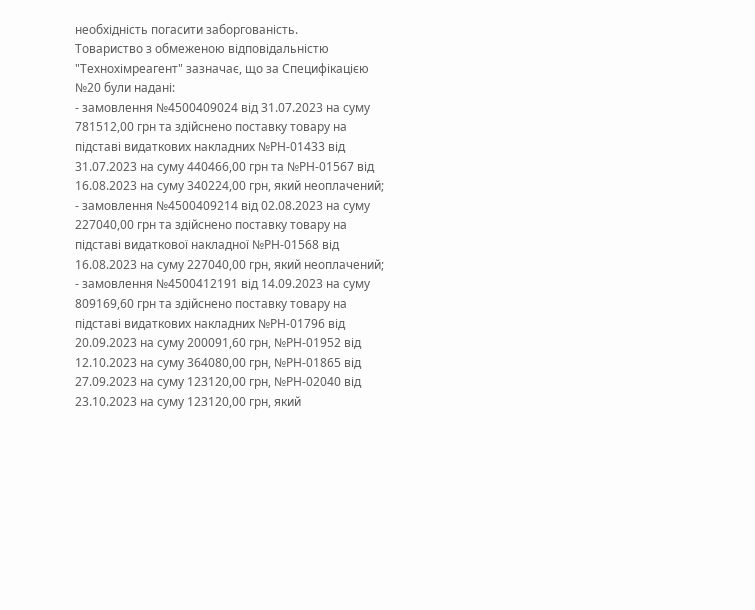необхідність погасити заборгованість.
Товариство з обмеженою відповідальністю "Технохімреагент" зазначає, що за Специфікацією №20 були надані:
- замовлення №4500409024 від 31.07.2023 на суму 781512,00 грн та здійснено поставку товару на підставі видаткових накладних №РН-01433 від 31.07.2023 на суму 440466,00 грн та №РН-01567 від 16.08.2023 на суму 340224,00 грн, який неоплачений;
- замовлення №4500409214 від 02.08.2023 на суму 227040,00 грн та здійснено поставку товару на підставі видаткової накладної №РН-01568 від 16.08.2023 на суму 227040,00 грн, який неоплачений;
- замовлення №4500412191 від 14.09.2023 на суму 809169,60 грн та здійснено поставку товару на підставі видаткових накладних №РН-01796 від 20.09.2023 на суму 200091,60 грн, №РН-01952 від 12.10.2023 на суму 364080,00 грн, №РН-01865 від 27.09.2023 на суму 123120,00 грн, №РН-02040 від 23.10.2023 на суму 123120,00 грн, який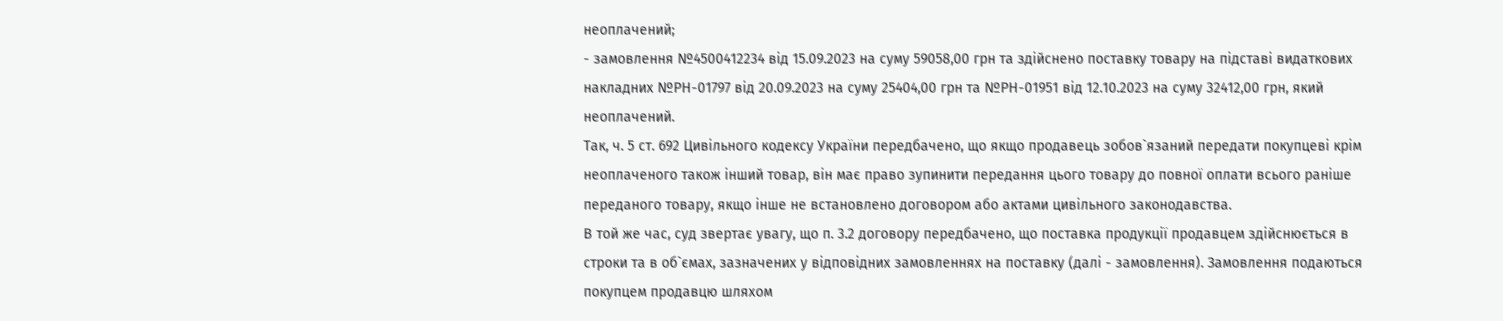неоплачений;
- замовлення №4500412234 від 15.09.2023 на суму 59058,00 грн та здійснено поставку товару на підставі видаткових накладних №РН-01797 від 20.09.2023 на суму 25404,00 грн та №РН-01951 від 12.10.2023 на суму 32412,00 грн, який неоплачений.
Так, ч. 5 ст. 692 Цивільного кодексу України передбачено, що якщо продавець зобов`язаний передати покупцеві крім неоплаченого також інший товар, він має право зупинити передання цього товару до повної оплати всього раніше переданого товару, якщо інше не встановлено договором або актами цивільного законодавства.
В той же час, суд звертає увагу, що п. 3.2 договору передбачено, що поставка продукції продавцем здійснюється в строки та в об`ємах, зазначених у відповідних замовленнях на поставку (далі - замовлення). Замовлення подаються покупцем продавцю шляхом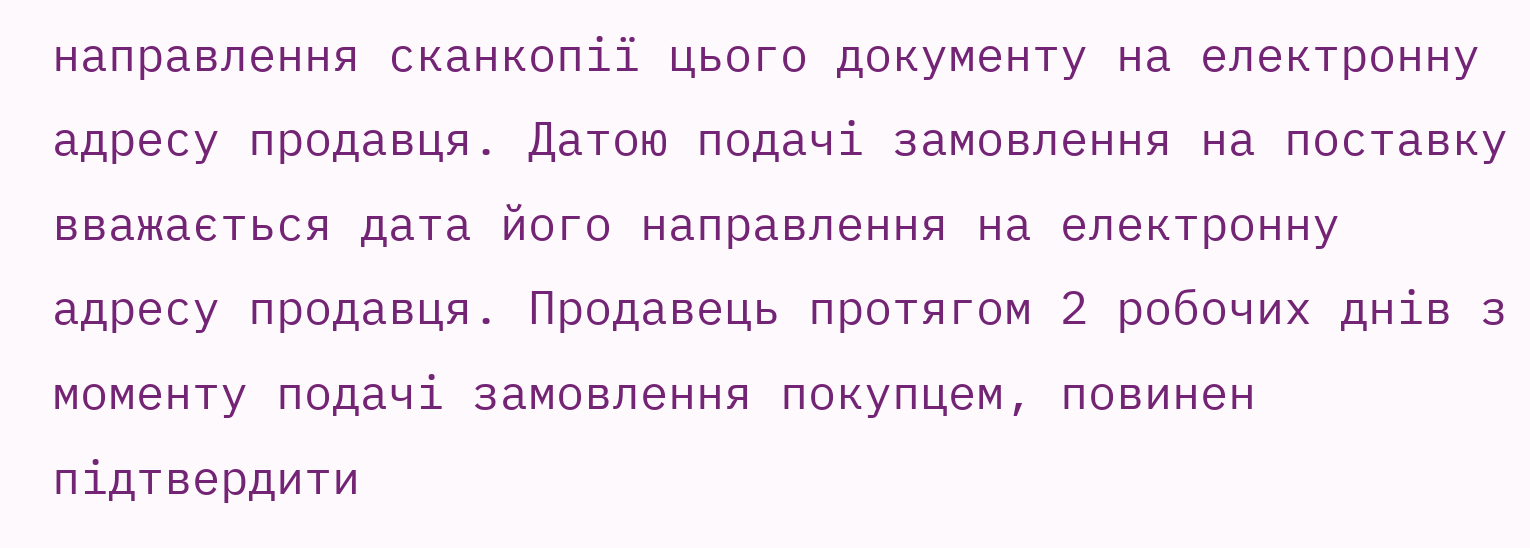направлення сканкопії цього документу на електронну адресу продавця. Датою подачі замовлення на поставку вважається дата його направлення на електронну адресу продавця. Продавець протягом 2 робочих днів з моменту подачі замовлення покупцем, повинен підтвердити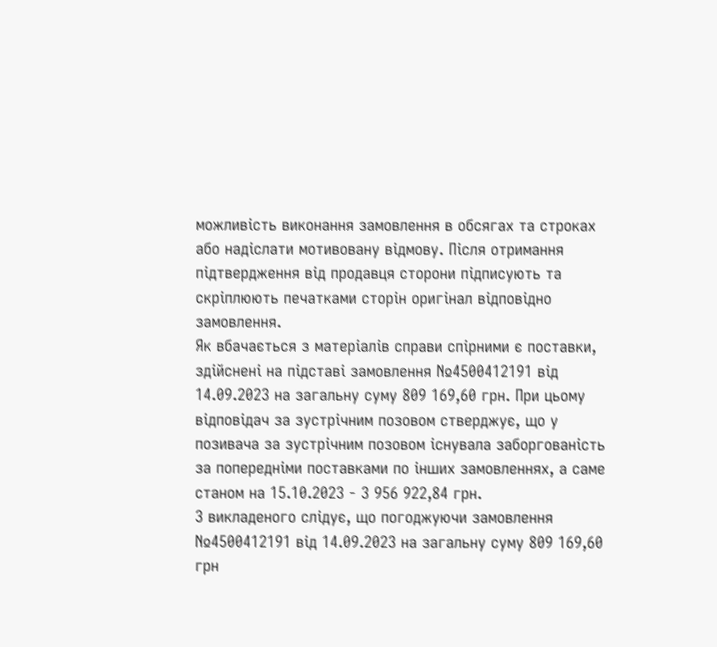можливість виконання замовлення в обсягах та строках або надіслати мотивовану відмову. Після отримання підтвердження від продавця сторони підписують та скріплюють печатками сторін оригінал відповідно замовлення.
Як вбачається з матеріалів справи спірними є поставки, здійснені на підставі замовлення №4500412191 від 14.09.2023 на загальну суму 809 169,60 грн. При цьому відповідач за зустрічним позовом стверджує, що у позивача за зустрічним позовом існувала заборгованість за попередніми поставками по інших замовленнях, а саме станом на 15.10.2023 - 3 956 922,84 грн.
З викладеного слідує, що погоджуючи замовлення №4500412191 від 14.09.2023 на загальну суму 809 169,60 грн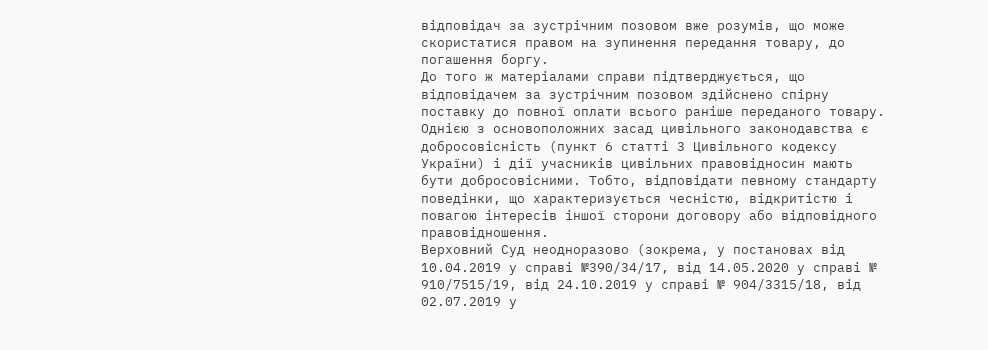відповідач за зустрічним позовом вже розумів, що може скористатися правом на зупинення передання товару, до погашення боргу.
До того ж матеріалами справи підтверджується, що відповідачем за зустрічним позовом здійснено спірну поставку до повної оплати всього раніше переданого товару.
Однією з основоположних засад цивільного законодавства є добросовісність (пункт 6 статті 3 Цивільного кодексу України) і дії учасників цивільних правовідносин мають бути добросовісними. Тобто, відповідати певному стандарту поведінки, що характеризується чесністю, відкритістю і повагою інтересів іншої сторони договору або відповідного правовідношення.
Верховний Суд неодноразово (зокрема, у постановах від 10.04.2019 у справі №390/34/17, від 14.05.2020 у справі № 910/7515/19, від 24.10.2019 у справі № 904/3315/18, від 02.07.2019 у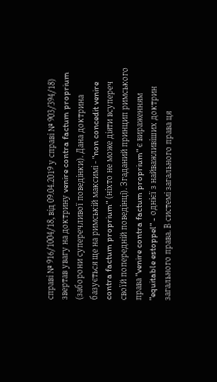справі № 916/1004/18, від 09.04.2019 у справі № 903/394/18) звертав увагу на доктрину venire contra factum proprium (заборони суперечливої поведінки). Дана доктрина базується ще на римській максимі - "non concedit venire contra factum proprium" (ніхто не може діяти всупереч своїй попередній поведінці). Згаданий принцип римського права "venire contra factum proprium" є вираженням "equitable estoppel" - однієї з найважливіших доктрин загального права. В системі загального права ця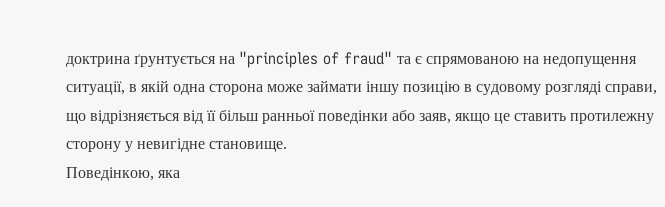доктрина ґрунтується на "principles of fraud" та є спрямованою на недопущення ситуації, в якій одна сторона може займати іншу позицію в судовому розгляді справи, що відрізняється від її більш ранньої поведінки або заяв, якщо це ставить протилежну сторону у невигідне становище.
Поведінкою, яка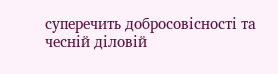суперечить добросовісності та чесній діловій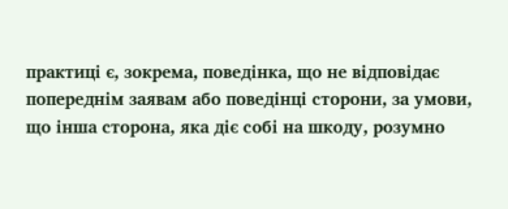практиці є, зокрема, поведінка, що не відповідає попереднім заявам або поведінці сторони, за умови, що інша сторона, яка діє собі на шкоду, розумно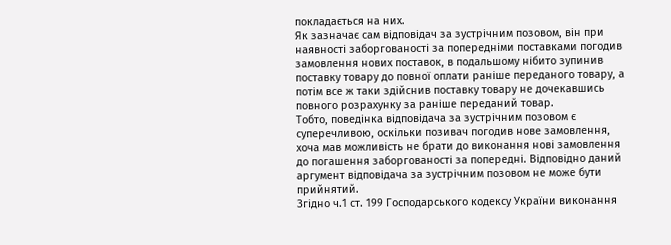покладається на них.
Як зазначає сам відповідач за зустрічним позовом, він при наявності заборгованості за попередніми поставками погодив замовлення нових поставок, в подальшому нібито зупинив поставку товару до повної оплати раніше переданого товару, а потім все ж таки здійснив поставку товару не дочекавшись повного розрахунку за раніше переданий товар.
Тобто, поведінка відповідача за зустрічним позовом є суперечливою, оскільки позивач погодив нове замовлення, хоча мав можливість не брати до виконання нові замовлення до погашення заборгованості за попередні. Відповідно даний аргумент відповідача за зустрічним позовом не може бути прийнятий.
Згідно ч.1 ст. 199 Господарського кодексу України виконання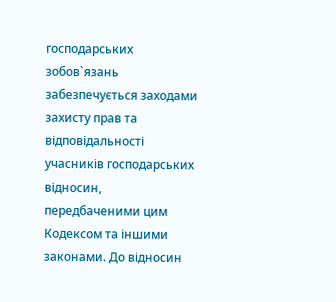господарських зобов`язань забезпечується заходами захисту прав та відповідальності учасників господарських відносин, передбаченими цим Кодексом та іншими законами. До відносин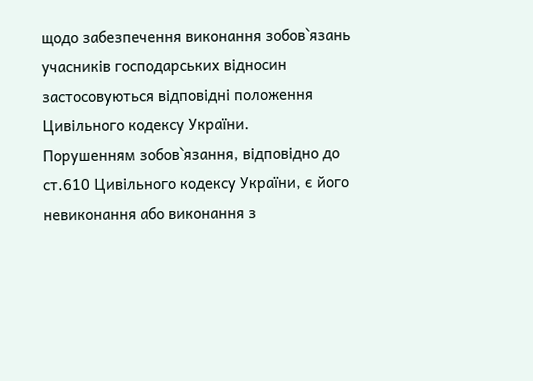щодо забезпечення виконання зобов`язань учасників господарських відносин застосовуються відповідні положення Цивільного кодексу України.
Порушенням зобов`язання, відповідно до ст.610 Цивільного кодексу України, є його невиконання або виконання з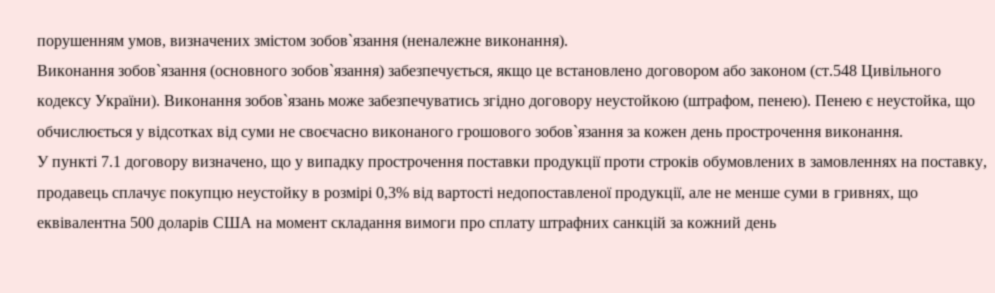порушенням умов, визначених змістом зобов`язання (неналежне виконання).
Виконання зобов`язання (основного зобов`язання) забезпечується, якщо це встановлено договором або законом (ст.548 Цивільного кодексу України). Виконання зобов`язань може забезпечуватись згідно договору неустойкою (штрафом, пенею). Пенею є неустойка, що обчислюється у відсотках від суми не своєчасно виконаного грошового зобов`язання за кожен день прострочення виконання.
У пункті 7.1 договору визначено, що у випадку прострочення поставки продукції проти строків обумовлених в замовленнях на поставку, продавець сплачує покупцю неустойку в розмірі 0,3% від вартості недопоставленої продукції, але не менше суми в гривнях, що еквівалентна 500 доларів США на момент складання вимоги про сплату штрафних санкцій за кожний день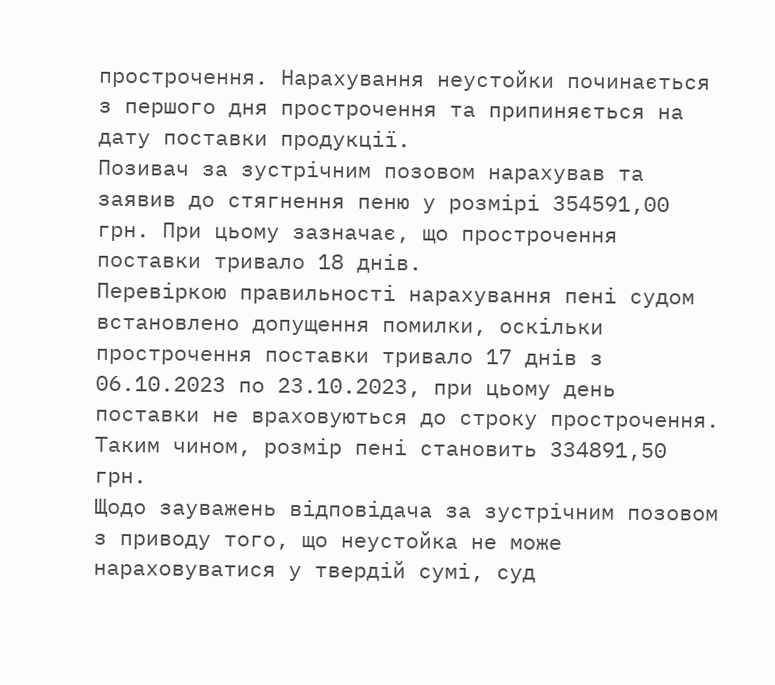прострочення. Нарахування неустойки починається з першого дня прострочення та припиняється на дату поставки продукції.
Позивач за зустрічним позовом нарахував та заявив до стягнення пеню у розмірі 354591,00 грн. При цьому зазначає, що прострочення поставки тривало 18 днів.
Перевіркою правильності нарахування пені судом встановлено допущення помилки, оскільки прострочення поставки тривало 17 днів з 06.10.2023 по 23.10.2023, при цьому день поставки не враховуються до строку прострочення. Таким чином, розмір пені становить 334891,50 грн.
Щодо зауважень відповідача за зустрічним позовом з приводу того, що неустойка не може нараховуватися у твердій сумі, суд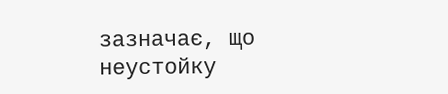зазначає, що неустойку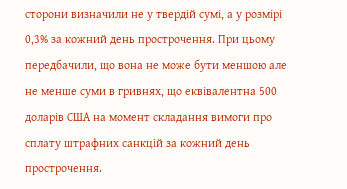сторони визначили не у твердій сумі, а у розмірі 0,3% за кожний день прострочення. При цьому передбачили, що вона не може бути меншою але не менше суми в гривнях, що еквівалентна 500 доларів США на момент складання вимоги про сплату штрафних санкцій за кожний день прострочення.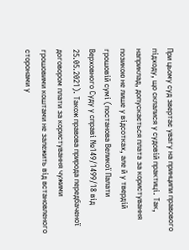При цьому суд звертає увагу на принципи правового підходу, що склалися у судовій практиці. Так, наприклад, допускається плата за користування позикою не лише у відсотках, але й у твердій грошовій сумі (постанова Великої Палати Верховного Суду у справі №149/1499/18 від 25.05.2021). Також правова природа передбаченої договором плати за користування чужими грошовими коштами не залежить від встановленого сторонами у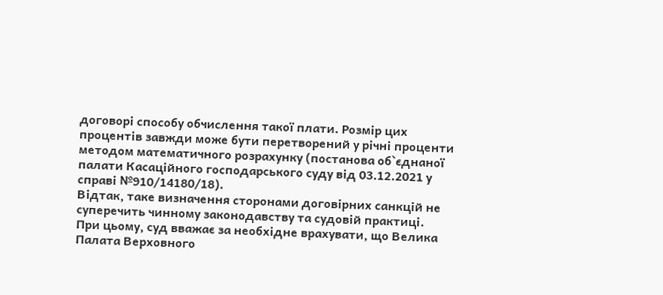договорі способу обчислення такої плати. Розмір цих процентів завжди може бути перетворений у річні проценти методом математичного розрахунку (постанова об`єднаної палати Касаційного господарського суду від 03.12.2021 у справі №910/14180/18).
Відтак, таке визначення сторонами договірних санкцій не суперечить чинному законодавству та судовій практиці.
При цьому, суд вважає за необхідне врахувати, що Велика Палата Верховного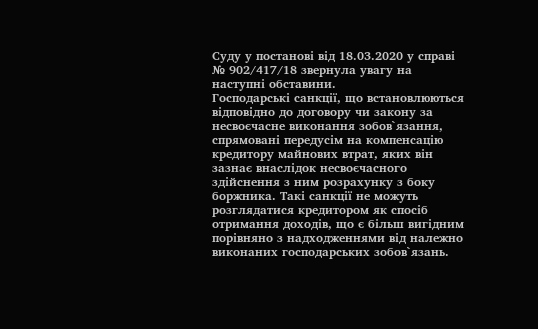Суду у постанові від 18.03.2020 у справі № 902/417/18 звернула увагу на наступні обставини.
Господарські санкції, що встановлюються відповідно до договору чи закону за несвоєчасне виконання зобов`язання, спрямовані передусім на компенсацію кредитору майнових втрат, яких він зазнає внаслідок несвоєчасного здійснення з ним розрахунку з боку боржника. Такі санкції не можуть розглядатися кредитором як спосіб отримання доходів, що є більш вигідним порівняно з надходженнями від належно виконаних господарських зобов`язань.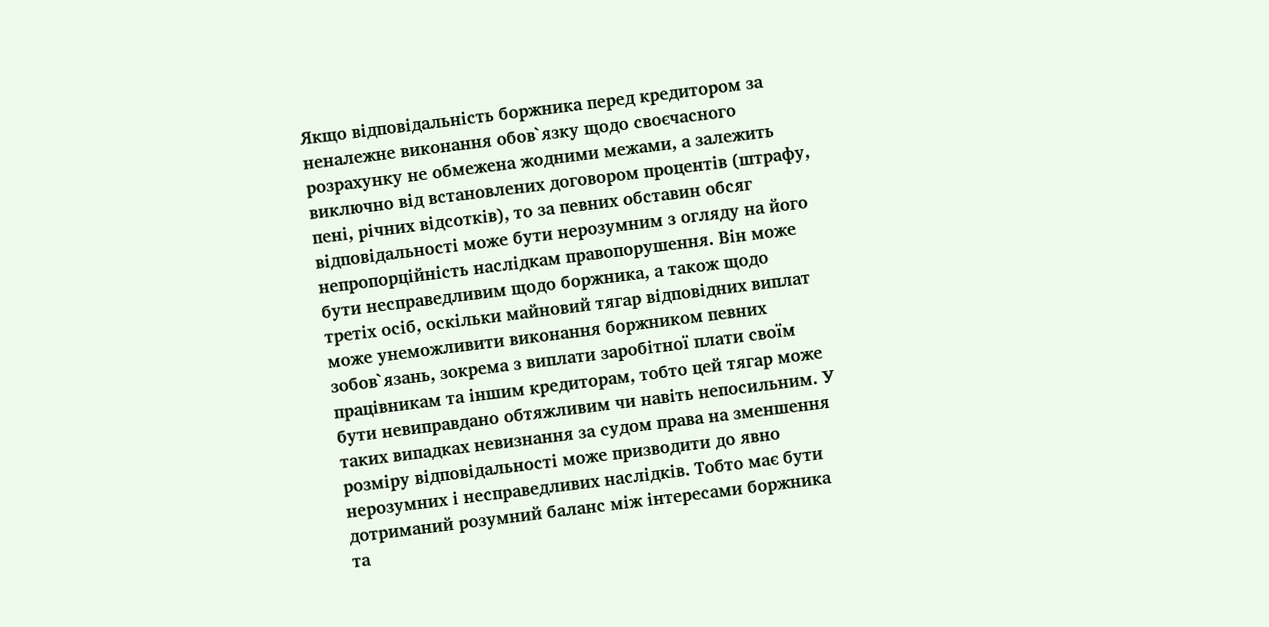Якщо відповідальність боржника перед кредитором за неналежне виконання обов`язку щодо своєчасного розрахунку не обмежена жодними межами, а залежить виключно від встановлених договором процентів (штрафу, пені, річних відсотків), то за певних обставин обсяг відповідальності може бути нерозумним з огляду на його непропорційність наслідкам правопорушення. Він може бути несправедливим щодо боржника, а також щодо третіх осіб, оскільки майновий тягар відповідних виплат може унеможливити виконання боржником певних зобов`язань, зокрема з виплати заробітної плати своїм працівникам та іншим кредиторам, тобто цей тягар може бути невиправдано обтяжливим чи навіть непосильним. У таких випадках невизнання за судом права на зменшення розміру відповідальності може призводити до явно нерозумних і несправедливих наслідків. Тобто має бути дотриманий розумний баланс між інтересами боржника та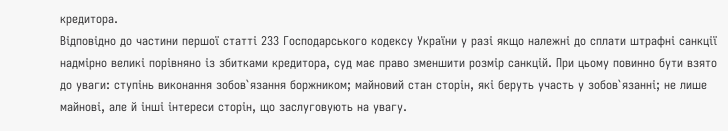кредитора.
Відповідно до частини першої статті 233 Господарського кодексу України у разі якщо належні до сплати штрафні санкції надмірно великі порівняно із збитками кредитора, суд має право зменшити розмір санкцій. При цьому повинно бути взято до уваги: ступінь виконання зобов`язання боржником; майновий стан сторін, які беруть участь у зобов`язанні; не лише майнові, але й інші інтереси сторін, що заслуговують на увагу.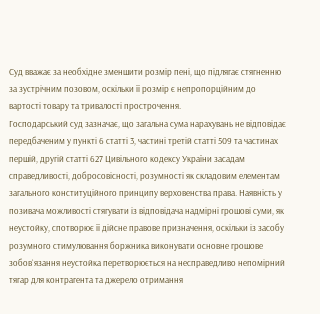Суд вважає за необхідне зменшити розмір пені, що підлягає стягненню за зустрічним позовом, оскільки її розмір є непропорційним до вартості товару та тривалості прострочення.
Господарський суд зазначає, що загальна сума нарахувань не відповідає передбаченим у пункті 6 статті 3, частині третій статті 509 та частинах першій, другій статті 627 Цивільного кодексу України засадам справедливості, добросовісності, розумності як складовим елементам загального конституційного принципу верховенства права. Наявність у позивача можливості стягувати із відповідача надмірні грошові суми, як неустойку, спотворює її дійсне правове призначення, оскільки із засобу розумного стимулювання боржника виконувати основне грошове зобов`язання неустойка перетворюється на несправедливо непомірний тягар для контрагента та джерело отримання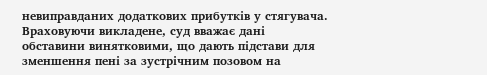невиправданих додаткових прибутків у стягувача.
Враховуючи викладене, суд вважає дані обставини винятковими, що дають підстави для зменшення пені за зустрічним позовом на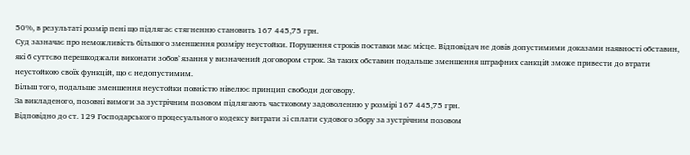50%, в результаті розмір пені що підлягає стягненню становить 167 445,75 грн.
Суд зазначає про неможливість більшого зменшення розміру неустойки. Порушення строків поставки має місце. Відповідач не довів допустимими доказами наявності обставин, які б суттєво перешкоджали виконати зобов`язання у визначений договором строк. За таких обставин подальше зменшення штрафних санкцій зможе привести до втрати неустойкою своїх функцій, що є недопустимим.
Більш того, подальше зменшення неустойки повністю нівелює принцип свободи договору.
За викладеного, позовні вимоги за зустрічним позовом підлягають частковому задоволенню у розмірі 167 445,75 грн.
Відповідно до ст. 129 Господарського процесуального кодексу витрати зі сплати судового збору за зустрічним позовом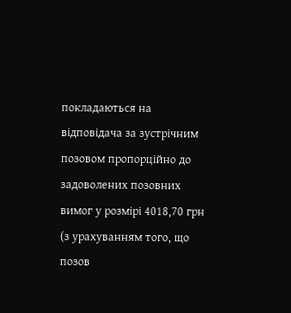покладаються на відповідача за зустрічним позовом пропорційно до задоволених позовних вимог у розмірі 4018,70 грн (з урахуванням того, що позов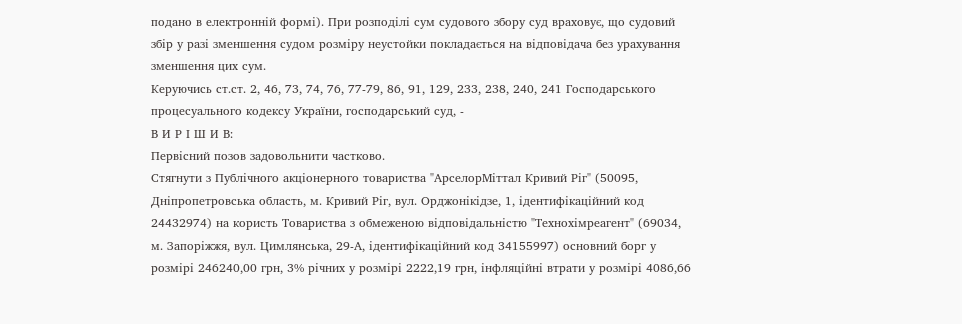подано в електронній формі). При розподілі сум судового збору суд враховує, що судовий збір у разі зменшення судом розміру неустойки покладається на відповідача без урахування зменшення цих сум.
Керуючись ст.ст. 2, 46, 73, 74, 76, 77-79, 86, 91, 129, 233, 238, 240, 241 Господарського процесуального кодексу України, господарський суд, -
В И Р І Ш И В:
Первісний позов задовольнити частково.
Стягнути з Публічного акціонерного товариства "АрселорМіттал Кривий Ріг" (50095, Дніпропетровська область, м. Кривий Ріг, вул. Орджонікідзе, 1, ідентифікаційний код 24432974) на користь Товариства з обмеженою відповідальністю "Технохімреагент" (69034, м. Запоріжжя, вул. Цимлянська, 29-А, ідентифікаційний код 34155997) основний борг у розмірі 246240,00 грн, 3% річних у розмірі 2222,19 грн, інфляційні втрати у розмірі 4086,66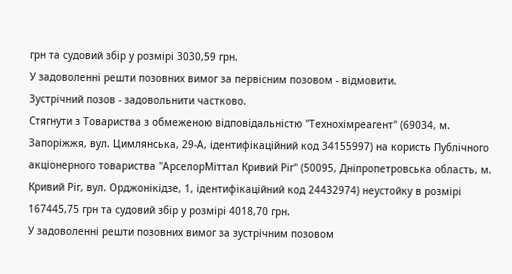грн та судовий збір у розмірі 3030,59 грн.
У задоволенні решти позовних вимог за первісним позовом - відмовити.
Зустрічний позов - задовольнити частково.
Стягнути з Товариства з обмеженою відповідальністю "Технохімреагент" (69034, м. Запоріжжя, вул. Цимлянська, 29-А, ідентифікаційний код 34155997) на користь Публічного акціонерного товариства "АрселорМіттал Кривий Ріг" (50095, Дніпропетровська область, м. Кривий Ріг, вул. Орджонікідзе, 1, ідентифікаційний код 24432974) неустойку в розмірі 167445,75 грн та судовий збір у розмірі 4018,70 грн.
У задоволенні решти позовних вимог за зустрічним позовом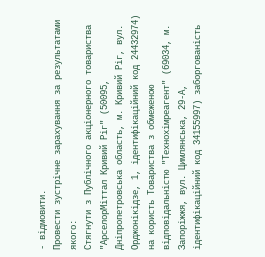- відмовити.
Провести зустрічне зарахування за результатами якого:
Стягнути з Публічного акціонерного товариства "АрселорМіттал Кривий Ріг" (50095, Дніпропетровська область, м. Кривий Ріг, вул. Орджонікідзе, 1, ідентифікаційний код 24432974) на користь Товариства з обмеженою відповідальністю "Технохімреагент" (69034, м. Запоріжжя, вул. Цимлянська, 29-А, ідентифікаційний код 34155997) заборгованість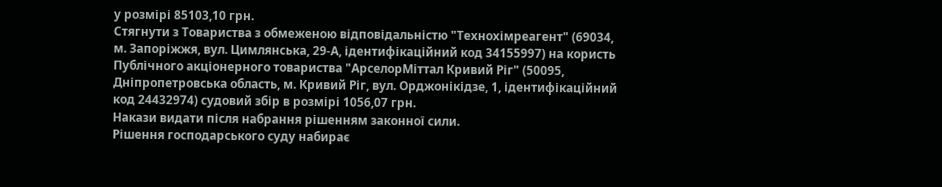у розмірі 85103,10 грн.
Стягнути з Товариства з обмеженою відповідальністю "Технохімреагент" (69034, м. Запоріжжя, вул. Цимлянська, 29-А, ідентифікаційний код 34155997) на користь Публічного акціонерного товариства "АрселорМіттал Кривий Ріг" (50095, Дніпропетровська область, м. Кривий Ріг, вул. Орджонікідзе, 1, ідентифікаційний код 24432974) судовий збір в розмірі 1056,07 грн.
Накази видати після набрання рішенням законної сили.
Рішення господарського суду набирає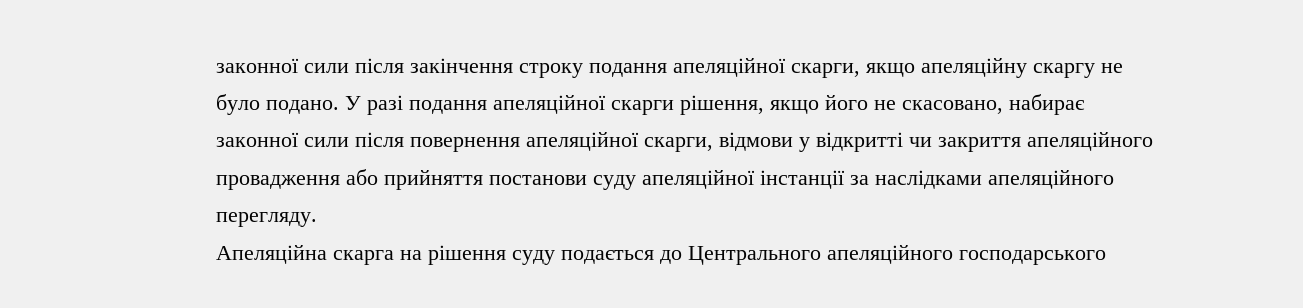законної сили після закінчення строку подання апеляційної скарги, якщо апеляційну скаргу не було подано. У разі подання апеляційної скарги рішення, якщо його не скасовано, набирає законної сили після повернення апеляційної скарги, відмови у відкритті чи закриття апеляційного провадження або прийняття постанови суду апеляційної інстанції за наслідками апеляційного перегляду.
Апеляційна скарга на рішення суду подається до Центрального апеляційного господарського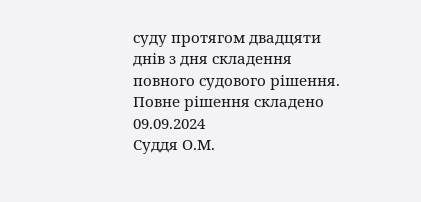суду протягом двадцяти днів з дня складення повного судового рішення.
Повне рішення складено 09.09.2024
Суддя О.М.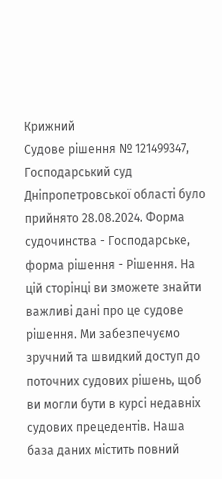Крижний
Судове рішення № 121499347, Господарський суд Дніпропетровської області було прийнято 28.08.2024. Форма судочинства - Господарське, форма рішення - Рішення. На цій сторінці ви зможете знайти важливі дані про це судове рішення. Ми забезпечуємо зручний та швидкий доступ до поточних судових рішень, щоб ви могли бути в курсі недавніх судових прецедентів. Наша база даних містить повний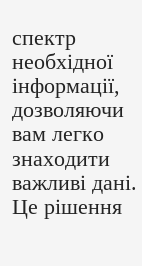спектр необхідної інформації, дозволяючи вам легко знаходити важливі дані.
Це рішення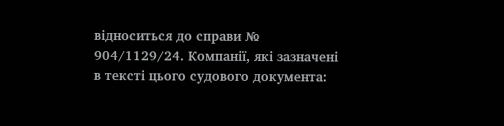відноситься до справи № 904/1129/24. Компанії, які зазначені в тексті цього судового документа: